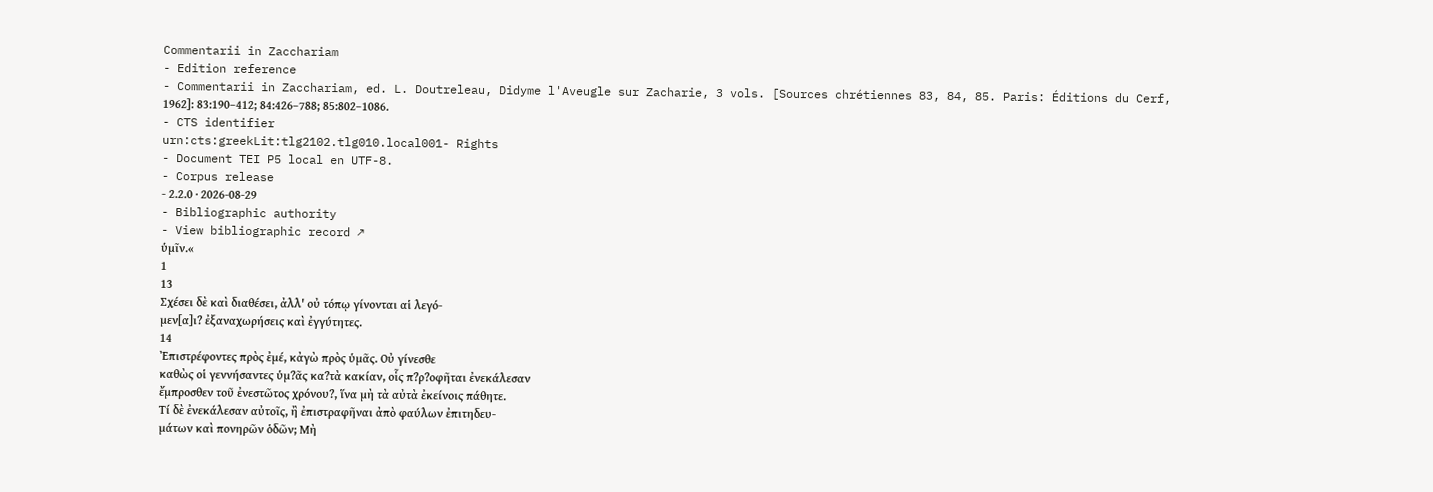Commentarii in Zacchariam
- Edition reference
- Commentarii in Zacchariam, ed. L. Doutreleau, Didyme l'Aveugle sur Zacharie, 3 vols. [Sources chrétiennes 83, 84, 85. Paris: Éditions du Cerf, 1962]: 83:190–412; 84:426–788; 85:802–1086.
- CTS identifier
urn:cts:greekLit:tlg2102.tlg010.local001- Rights
- Document TEI P5 local en UTF-8.
- Corpus release
- 2.2.0 · 2026-08-29
- Bibliographic authority
- View bibliographic record ↗
ὑμῖν.«
1
13
Σχέσει δὲ καὶ διαθέσει, ἀλλ' οὐ τόπῳ γίνονται αἱ λεγό-
μεν[α]ι? ἐξαναχωρήσεις καὶ ἐγγύτητες.
14
Ἐπιστρέφοντες πρὸς ἐμέ, κἀγὼ πρὸς ὑμᾶς. Οὐ γίνεσθε
καθὼς οἱ γεννήσαντες ὑμ?ᾶς κα?τὰ κακίαν, οἷς π?ρ?οφῆται ἐνεκάλεσαν
ἔμπροσθεν τοῦ ἐνεστῶτος χρόνου?, ἵνα μὴ τὰ αὐτὰ ἐκείνοις πάθητε.
Τί δὲ ἐνεκάλεσαν αὐτοῖς, ἢ ἐπιστραφῆναι ἀπὸ φαύλων ἐπιτηδευ-
μάτων καὶ πονηρῶν ὁδῶν; Μὴ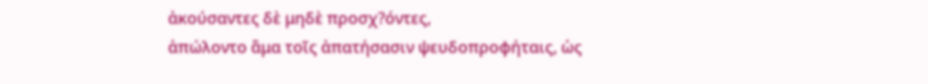ἀκούσαντες δὲ μηδὲ προσχ?όντες,
ἀπώλοντο ἅμα τοῖς ἀπατήσασιν ψευδοπροφήταις, ὡς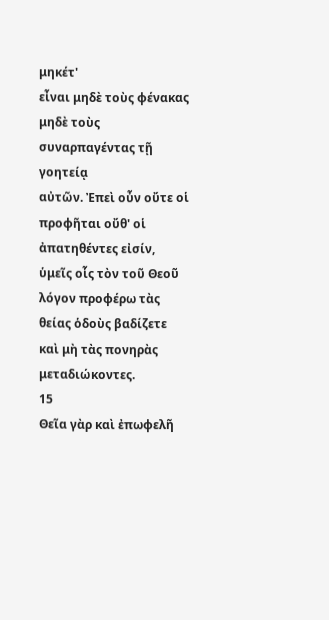μηκέτ'
εἶναι μηδὲ τοὺς φένακας μηδὲ τοὺς συναρπαγέντας τῇ γοητείᾳ
αὐτῶν. Ἐπεὶ οὖν οὔτε οἱ προφῆται οὔθ' οἱ ἀπατηθέντες εἰσίν,
ὑμεῖς οἷς τὸν τοῦ Θεοῦ λόγον προφέρω τὰς θείας ὁδοὺς βαδίζετε
καὶ μὴ τὰς πονηρὰς μεταδιώκοντες.
15
Θεῖα γὰρ καὶ ἐπωφελῆ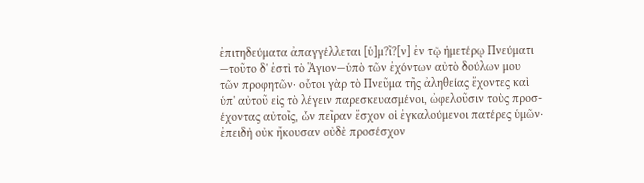ἐπιτηδεύματα ἀπαγγέλλεται [ὑ]μ?ῖ?[ν] ἐν τῷ ἡμετέρῳ Πνεύματι
—τοῦτο δ' ἐστὶ τὸ Ἅγιον—ὑπὸ τῶν ἐχόντων αὐτὸ δούλων μου
τῶν προφητῶν· οὗτοι γὰρ τὸ Πνεῦμα τῆς ἀληθείας ἔχοντες καὶ
ὑπ' αὐτοῦ εἰς τὸ λέγειν παρεσκευασμένοι, ὠφελοῦσιν τοὺς προσ-
έχοντας αὐτοῖς, ὧν πεῖραν ἔσχον οἱ ἐγκαλούμενοι πατέρες ὑμῶν·
ἐπειδὴ οὐκ ἤκουσαν οὐδὲ προσέσχον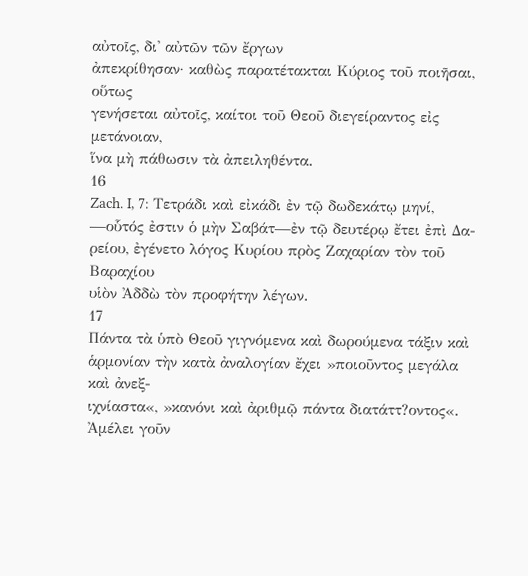αὐτοῖς, δι' αὐτῶν τῶν ἔργων
ἀπεκρίθησαν· καθὼς παρατέτακται Κύριος τοῦ ποιῆσαι, οὕτως
γενήσεται αὐτοῖς, καίτοι τοῦ Θεοῦ διεγείραντος εἰς μετάνοιαν,
ἵνα μὴ πάθωσιν τὰ ἀπειληθέντα.
16
Zach. I, 7: Τετράδι καὶ εἰκάδι ἐν τῷ δωδεκάτῳ μηνί,
—οὗτός ἐστιν ὁ μὴν Σαβάτ—ἐν τῷ δευτέρῳ ἔτει ἐπὶ Δα-
ρείου, ἐγένετο λόγος Κυρίου πρὸς Ζαχαρίαν τὸν τοῦ Βαραχίου
υἱὸν Ἀδδὼ τὸν προφήτην λέγων.
17
Πάντα τὰ ὑπὸ Θεοῦ γιγνόμενα καὶ δωρούμενα τάξιν καὶ
ἁρμονίαν τὴν κατὰ ἀναλογίαν ἔχει »ποιοῦντος μεγάλα καὶ ἀνεξ-
ιχνίαστα«, »κανόνι καὶ ἀριθμῷ πάντα διατάττ?οντος«.
Ἀμέλει γοῦν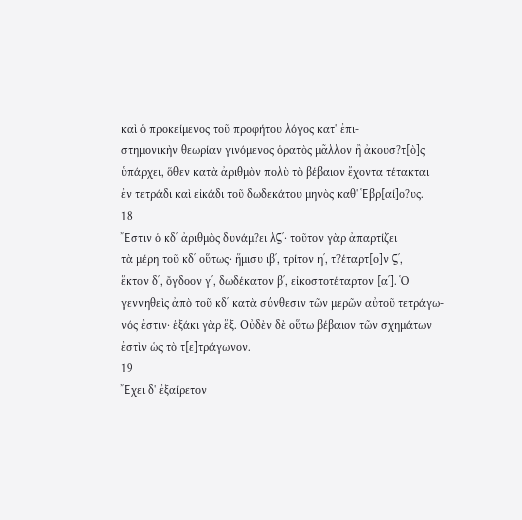καὶ ὁ προκείμενος τοῦ προφήτου λόγος κατ' ἐπι-
στημονικὴν θεωρίαν γινόμενος ὁρατὸς μᾶλλον ἢ ἀκουσ?τ[ὸ]ς
ὑπάρχει, ὅθεν κατὰ ἀριθμὸν πολὺ τὸ βέβαιον ἔχοντα τέτακται
ἐν τετράδι καὶ εἰκάδι τοῦ δωδεκάτου μηνὸς καθ' Ἑβρ[αί]ο?υς.
18
Ἔστιν ὁ κδʹ ἀριθμὸς δυνάμ?ει λϚʹ· τοῦτον γὰρ ἀπαρτίζει
τὰ μέρη τοῦ κδʹ οὕτως· ἥμισυ ιβʹ, τρίτον ηʹ, τ?έταρτ[ο]ν Ϛʹ,
ἕκτον δʹ, ὄγδοον γʹ, δωδέκατον βʹ, εἰκοστοτέταρτον [αʹ]. Ὁ
γεννηθεὶς ἀπὸ τοῦ κδʹ κατὰ σύνθεσιν τῶν μερῶν αὐτοῦ τετράγω-
νός ἐστιν· ἑξάκι γὰρ ἕξ. Οὐδὲν δὲ οὕτω βέβαιον τῶν σχημάτων
ἐστὶν ὡς τὸ τ[ε]τράγωνον.
19
Ἔχει δ' ἐξαίρετον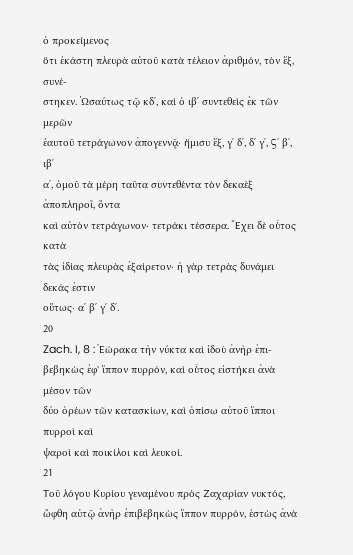ὁ προκείμενος
ὅτι ἑκάστη πλευρὰ αὐτοῦ κατὰ τέλειον ἀριθμόν, τὸν ἕξ, συνέ-
στηκεν. Ὡσαύτως τῷ κδʹ, καὶ ὁ ιβʹ συντεθεὶς ἐκ τῶν μερῶν
ἑαυτοῦ τετράγωνον ἀπογεννᾷ· ἥμισυ ἕξ, γʹ δʹ, δʹ γʹ, Ϛʹ βʹ, ιβʹ
αʹ, ὁμοῦ τὰ μέρη ταῦτα συντεθέντα τὸν δεκαὲξ ἀποπληροῖ, ὄντα
καὶ αὐτὸν τετράγωνον· τετράκι τέσσερα. Ἔχει δὲ οὗτος κατὰ
τὰς ἰδίας πλευρὰς ἐξαίρετον· ἡ γὰρ τετρὰς δυνάμει δεκάς ἐστιν
οὕτως· αʹ βʹ γʹ δʹ.
20
Zach. I, 8 : Ἑώρακα τὴν νύκτα καὶ ἰδοὺ ἀνὴρ ἐπι-
βεβηκὼς ἐφ' ἵππον πυρρόν, καὶ οὗτος εἱστήκει ἀνὰ μέσον τῶν
δύο ὀρέων τῶν κατασκίων, καὶ ὀπίσω αὐτοῦ ἵπποι πυρροὶ καὶ
ψαροὶ καὶ ποικίλοι καὶ λευκοί.
21
Τοῦ λόγου Κυρίου γεναμένου πρὸς Ζαχαρίαν νυκτός,
ὤφθη αὐτῷ ἀνὴρ ἐπιβεβηκὼς ἵππον πυρρόν, ἑστὼς ἀνὰ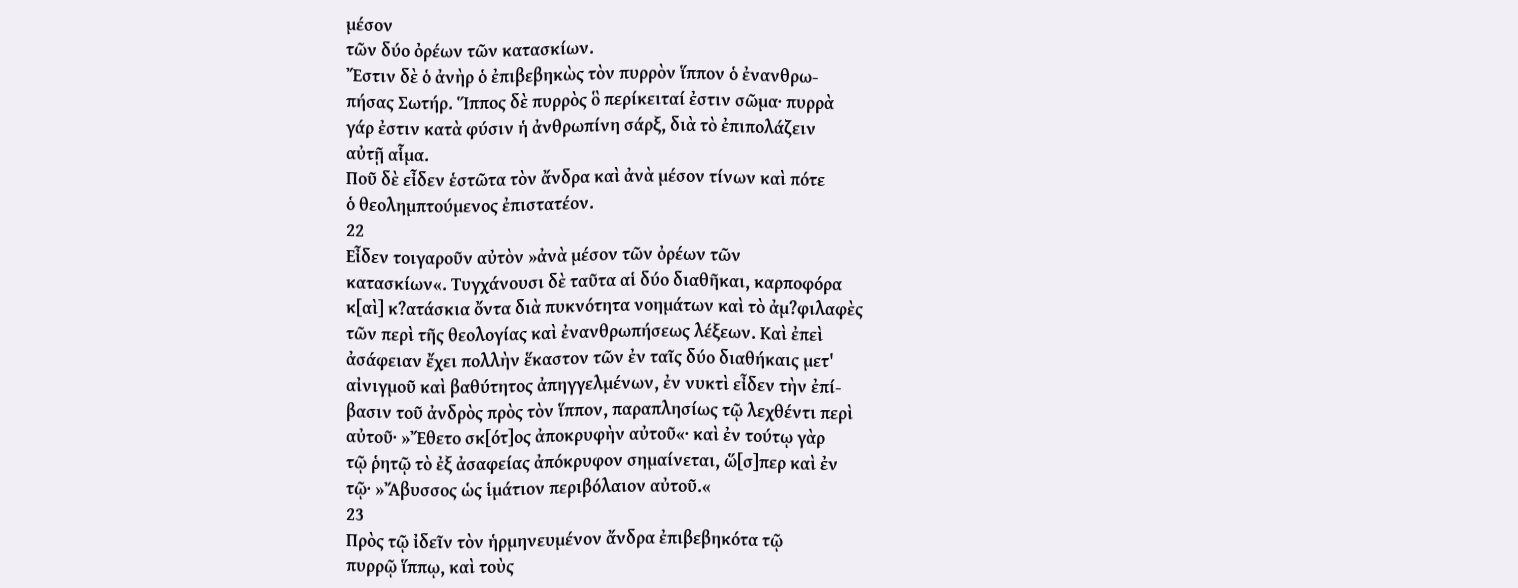μέσον
τῶν δύο ὀρέων τῶν κατασκίων.
Ἔστιν δὲ ὁ ἀνὴρ ὁ ἐπιβεβηκὼς τὸν πυρρὸν ἵππον ὁ ἐνανθρω-
πήσας Σωτήρ. Ἵππος δὲ πυρρὸς ὃ περίκειταί ἐστιν σῶμα· πυρρὰ
γάρ ἐστιν κατὰ φύσιν ἡ ἀνθρωπίνη σάρξ, διὰ τὸ ἐπιπολάζειν
αὐτῇ αἷμα.
Ποῦ δὲ εἶδεν ἑστῶτα τὸν ἄνδρα καὶ ἀνὰ μέσον τίνων καὶ πότε
ὁ θεολημπτούμενος ἐπιστατέον.
22
Εἶδεν τοιγαροῦν αὐτὸν »ἀνὰ μέσον τῶν ὀρέων τῶν
κατασκίων«. Τυγχάνουσι δὲ ταῦτα αἱ δύο διαθῆκαι, καρποφόρα
κ[αὶ] κ?ατάσκια ὄντα διὰ πυκνότητα νοημάτων καὶ τὸ ἀμ?φιλαφὲς
τῶν περὶ τῆς θεολογίας καὶ ἐνανθρωπήσεως λέξεων. Καὶ ἐπεὶ
ἀσάφειαν ἔχει πολλὴν ἕκαστον τῶν ἐν ταῖς δύο διαθήκαις μετ'
αἰνιγμοῦ καὶ βαθύτητος ἀπηγγελμένων, ἐν νυκτὶ εἶδεν τὴν ἐπί-
βασιν τοῦ ἀνδρὸς πρὸς τὸν ἵππον, παραπλησίως τῷ λεχθέντι περὶ
αὐτοῦ· »Ἔθετο σκ[ότ]ος ἀποκρυφὴν αὐτοῦ«· καὶ ἐν τούτῳ γὰρ
τῷ ῥητῷ τὸ ἐξ ἀσαφείας ἀπόκρυφον σημαίνεται, ὥ[σ]περ καὶ ἐν
τῷ· »Ἄβυσσος ὡς ἱμάτιον περιβόλαιον αὐτοῦ.«
23
Πρὸς τῷ ἰδεῖν τὸν ἡρμηνευμένον ἄνδρα ἐπιβεβηκότα τῷ
πυρρῷ ἵππῳ, καὶ τοὺς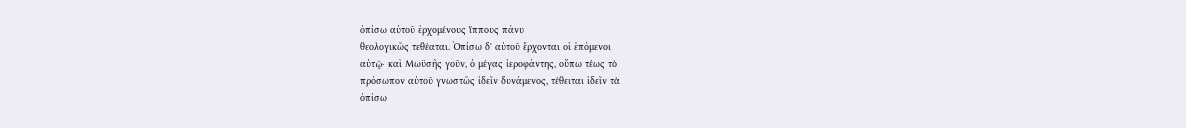ὀπίσω αὐτοῦ ἐρχομένους ἵππους πάνυ
θεολογικῶς τεθέαται. Ὀπίσω δ' αὐτοῦ ἔρχονται οἱ ἑπόμενοι
αὐτῷ· καὶ Μωϋσῆς γοῦν, ὁ μέγας ἱεροφάντης, οὔπω τέως τὸ
πρόσωπον αὐτοῦ γνωστῶς ἰδεῖν δυνάμενος, τέθειται ἰδεῖν τὰ
ὀπίσω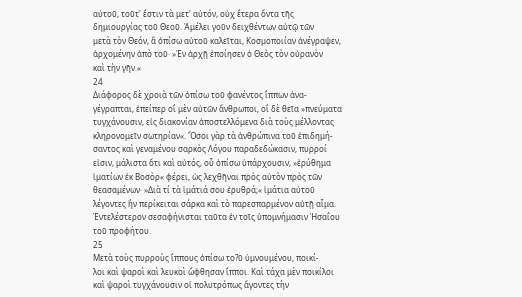αὐτοῦ, τοῦτ' ἔστιν τὰ μετ' αὐτόν, οὐχ ἕτερα ὄντα τῆς
δημιουργίας τοῦ Θεοῦ. Ἀμέλει γοῦν δειχθέντων αὐτῷ τῶν
μετὰ τὸν Θεόν, ἃ ὀπίσω αὐτοῦ καλεῖται, Κοσμοποιίαν ἀνέγραψεν,
ἀρχομένην ἀπὸ τοῦ· »Ἐν ἀρχῇ ἐποίησεν ὁ Θεὸς τὸν οὐρανὸν
καὶ τὴν γῆν.«
24
Διάφορος δὲ χροιὰ τῶν ὀπίσω τοῦ φανέντος ἵππων ἀνα-
γέγραπται, ἐπείπερ οἳ μὲν αὐτῶν ἄνθρωποι, οἳ δὲ θεῖα »πνεύματα
τυγχάνουσιν, εἰς διακονίαν ἀποστελλόμενα διὰ τοὺς μέλλοντας
κληρονομεῖν σωτηρίαν«. Ὅσοι γὰρ τὰ ἀνθρώπινα τοῦ ἐπιδημή-
σαντος καὶ γεναμένου σαρκὸς Λόγου παραδεδώκασιν, πυρροί
εἰσιν, μάλιστα ὅτι καὶ αὐτός, οὗ ὀπίσω ὑπάρχουσιν, »ἐρύθημα
ἱματίων ἐκ Βοσὸρ« φέρει, ὡς λεχθῆναι πρὸς αὐτὸν πρὸς τῶν
θεασαμένων· »Διὰ τί τὰ ἱμάτιά σου ἐρυθρά;« ἱμάτια αὐτοῦ
λέγοντες ἣν περίκειται σάρκα καὶ τὸ παρεσπαρμένον αὐτῇ αἷμα.
Ἐντελέστερον σεσαφήνισται ταῦτα ἐν τοῖς ὑπομνήμασιν Ἠσαΐου
τοῦ προφήτου.
25
Μετὰ τοὺς πυρροὺς ἵππους ὀπίσω το?ῦ ὑμνουμένου, ποικί-
λοι καὶ ψαροὶ καὶ λευκοὶ ὤφθησαν ἵπποι. Καὶ τάχα μὲν ποικίλοι
καὶ ψαροὶ τυγχάνουσιν οἱ πολυτρόπως ἄγοντες τὴν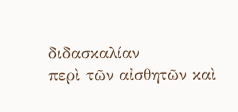διδασκαλίαν
περὶ τῶν αἰσθητῶν καὶ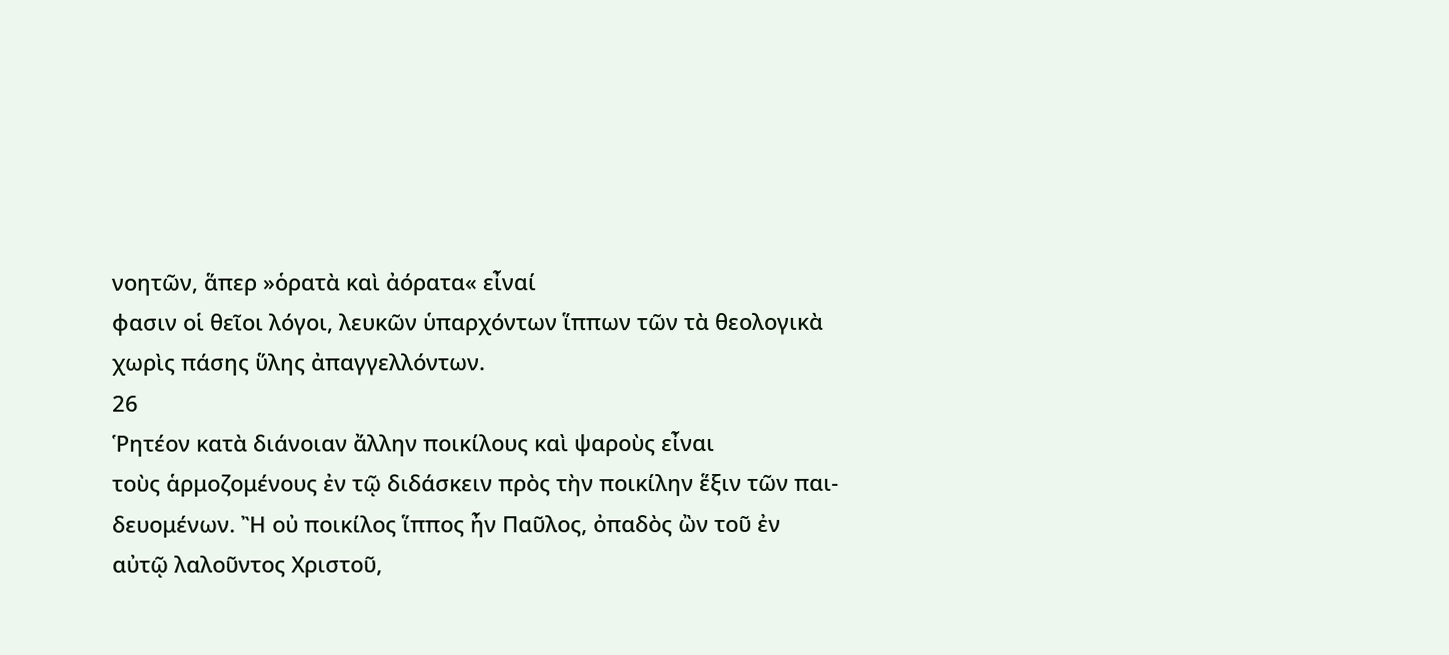νοητῶν, ἅπερ »ὁρατὰ καὶ ἀόρατα« εἶναί
φασιν οἱ θεῖοι λόγοι, λευκῶν ὑπαρχόντων ἵππων τῶν τὰ θεολογικὰ
χωρὶς πάσης ὕλης ἀπαγγελλόντων.
26
Ῥητέον κατὰ διάνοιαν ἄλλην ποικίλους καὶ ψαροὺς εἶναι
τοὺς ἁρμοζομένους ἐν τῷ διδάσκειν πρὸς τὴν ποικίλην ἕξιν τῶν παι-
δευομένων. Ἢ οὐ ποικίλος ἵππος ἦν Παῦλος, ὀπαδὸς ὢν τοῦ ἐν
αὐτῷ λαλοῦντος Χριστοῦ,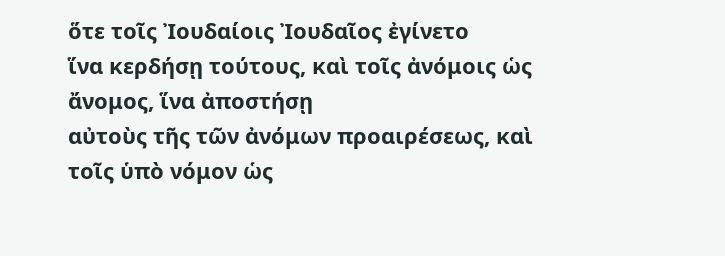ὅτε τοῖς Ἰουδαίοις Ἰουδαῖος ἐγίνετο
ἵνα κερδήσῃ τούτους, καὶ τοῖς ἀνόμοις ὡς ἄνομος, ἵνα ἀποστήσῃ
αὐτοὺς τῆς τῶν ἀνόμων προαιρέσεως, καὶ τοῖς ὑπὸ νόμον ὡς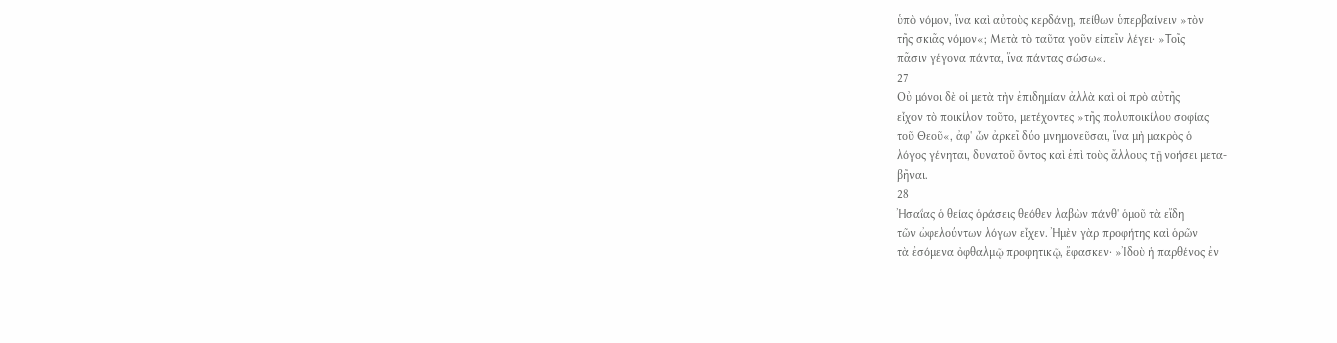ὑπὸ νόμον, ἵνα καὶ αὐτοὺς κερδάνῃ, πείθων ὑπερβαίνειν »τὸν
τῆς σκιᾶς νόμον«; Μετὰ τὸ ταῦτα γοῦν εἰπεῖν λέγει· »Τοῖς
πᾶσιν γέγονα πάντα, ἵνα πάντας σώσω«.
27
Οὐ μόνοι δὲ οἱ μετὰ τὴν ἐπιδημίαν ἀλλὰ καὶ οἱ πρὸ αὐτῆς
εἶχον τὸ ποικίλον τοῦτο, μετέχοντες »τῆς πολυποικίλου σοφίας
τοῦ Θεοῦ«, ἀφ' ὧν ἀρκεῖ δύο μνημονεῦσαι, ἵνα μὴ μακρὸς ὁ
λόγος γένηται, δυνατοῦ ὄντος καὶ ἐπὶ τοὺς ἄλλους τῇ νοήσει μετα-
βῆναι.
28
Ἠσαΐας ὁ θείας ὁράσεις θεόθεν λαβὼν πάνθ' ὁμοῦ τὰ εἴδη
τῶν ὠφελούντων λόγων εἶχεν. Ἠμὲν γὰρ προφήτης καὶ ὁρῶν
τὰ ἐσόμενα ὀφθαλμῷ προφητικῷ, ἔφασκεν· »Ἰδοὺ ἡ παρθένος ἐν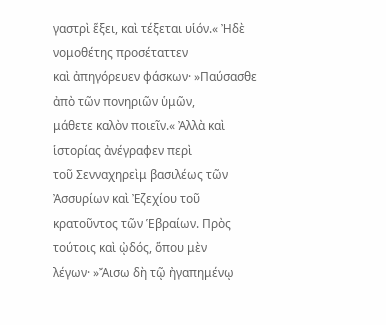γαστρὶ ἕξει, καὶ τέξεται υἱόν.« Ἠδὲ νομοθέτης προσέταττεν
καὶ ἀπηγόρευεν φάσκων· »Παύσασθε ἀπὸ τῶν πονηριῶν ὑμῶν,
μάθετε καλὸν ποιεῖν.« Ἀλλὰ καὶ ἱστορίας ἀνέγραφεν περὶ
τοῦ Σενναχηρεὶμ βασιλέως τῶν Ἀσσυρίων καὶ Ἐζεχίου τοῦ
κρατοῦντος τῶν Ἑβραίων. Πρὸς τούτοις καὶ ᾠδός, ὅπου μὲν
λέγων· »Ἄισω δὴ τῷ ἠγαπημένῳ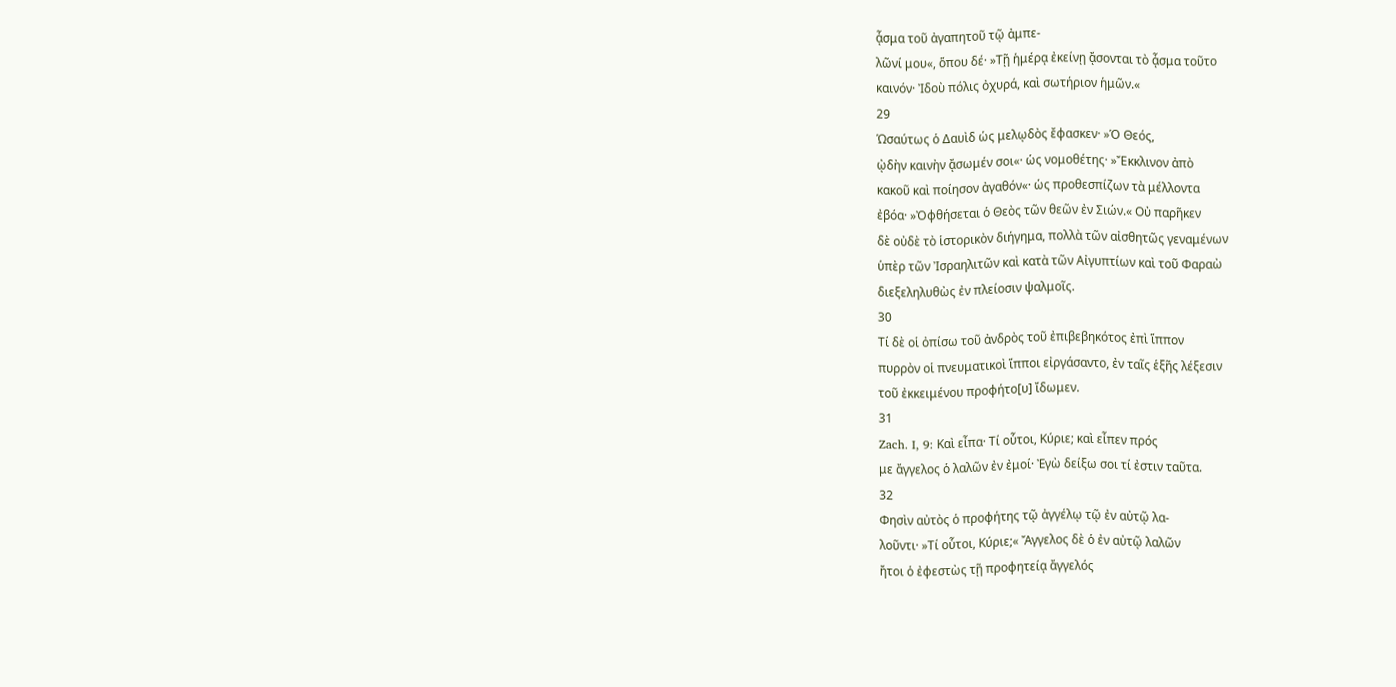ᾆσμα τοῦ ἀγαπητοῦ τῷ ἀμπε-
λῶνί μου«, ὅπου δέ· »Τῇ ἡμέρᾳ ἐκείνῃ ᾄσονται τὸ ᾆσμα τοῦτο
καινόν· Ἰδοὺ πόλις ὀχυρά, καὶ σωτήριον ἡμῶν.«
29
Ὡσαύτως ὁ Δαυὶδ ὡς μελῳδὸς ἔφασκεν· »Ὁ Θεός,
ᾠδὴν καινὴν ᾄσωμέν σοι«· ὡς νομοθέτης· »Ἔκκλινον ἀπὸ
κακοῦ καὶ ποίησον ἀγαθόν«· ὡς προθεσπίζων τὰ μέλλοντα
ἐβόα· »Ὀφθήσεται ὁ Θεὸς τῶν θεῶν ἐν Σιών.« Οὐ παρῆκεν
δὲ οὐδὲ τὸ ἱστορικὸν διήγημα, πολλὰ τῶν αἰσθητῶς γεναμένων
ὑπὲρ τῶν Ἰσραηλιτῶν καὶ κατὰ τῶν Αἰγυπτίων καὶ τοῦ Φαραὼ
διεξεληλυθὼς ἐν πλείοσιν ψαλμοῖς.
30
Τί δὲ οἱ ὀπίσω τοῦ ἀνδρὸς τοῦ ἐπιβεβηκότος ἐπὶ ἵππον
πυρρὸν οἱ πνευματικοὶ ἵπποι εἰργάσαντο, ἐν ταῖς ἑξῆς λέξεσιν
τοῦ ἐκκειμένου προφήτο[υ] ἴδωμεν.
31
Zach. I, 9: Καὶ εἶπα· Τί οὗτοι, Κύριε; καὶ εἶπεν πρός
με ἄγγελος ὁ λαλῶν ἐν ἐμοί· Ἐγὼ δείξω σοι τί ἐστιν ταῦτα.
32
Φησὶν αὐτὸς ὁ προφήτης τῷ ἀγγέλῳ τῷ ἐν αὐτῷ λα-
λοῦντι· »Τί οὗτοι, Κύριε;« Ἄγγελος δὲ ὁ ἐν αὐτῷ λαλῶν
ἤτοι ὁ ἐφεστὼς τῇ προφητείᾳ ἄγγελός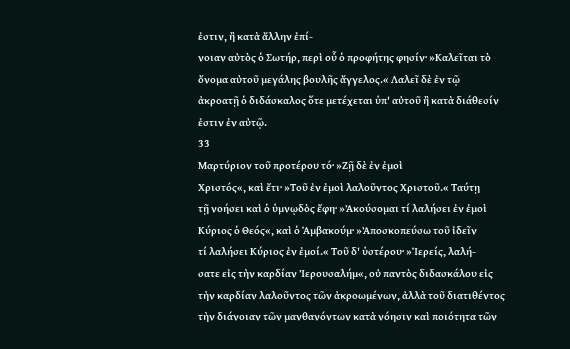ἐστιν, ἢ κατὰ ἄλλην ἐπί-
νοιαν αὐτὸς ὁ Σωτήρ, περὶ οὗ ὁ προφήτης φησίν· »Καλεῖται τὸ
ὄνομα αὐτοῦ μεγάλης βουλῆς ἄγγελος.« Λαλεῖ δὲ ἐν τῷ
ἀκροατῇ ὁ διδάσκαλος ὅτε μετέχεται ὑπ' αὐτοῦ ἢ κατὰ διάθεσίν
ἐστιν ἐν αὐτῷ.
33
Μαρτύριον τοῦ προτέρου τό· »Ζῇ δὲ ἐν ἐμοὶ
Χριστός«, καὶ ἔτι· »Τοῦ ἐν ἐμοὶ λαλοῦντος Χριστοῦ.« Ταύτῃ
τῇ νοήσει καὶ ὁ ὑμνῳδὸς ἔφη· »Ἀκούσομαι τί λαλήσει ἐν ἐμοὶ
Κύριος ὁ Θεός«, καὶ ὁ Ἁμβακούμ· »Ἀποσκοπεύσω τοῦ ἰδεῖν
τί λαλήσει Κύριος ἐν ἐμοί.« Τοῦ δ' ὑστέρου· »Ἱερείς, λαλή-
σατε εἰς τὴν καρδίαν Ἰερουσαλήμ«, οὐ παντὸς διδασκάλου εἰς
τὴν καρδίαν λαλοῦντος τῶν ἀκροωμένων, ἀλλὰ τοῦ διατιθέντος
τὴν διάνοιαν τῶν μανθανόντων κατὰ νόησιν καὶ ποιότητα τῶν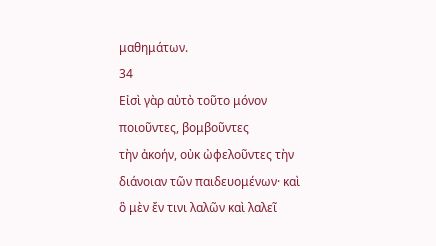μαθημάτων.
34
Εἰσὶ γὰρ αὐτὸ τοῦτο μόνον ποιοῦντες, βομβοῦντες
τὴν ἀκοήν, οὐκ ὠφελοῦντες τὴν διάνοιαν τῶν παιδευομένων· καὶ
ὃ μὲν ἔν τινι λαλῶν καὶ λαλεῖ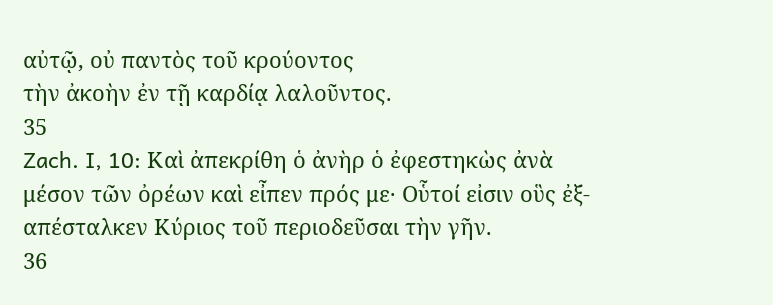αὐτῷ, οὐ παντὸς τοῦ κρούοντος
τὴν ἀκοὴν ἐν τῇ καρδίᾳ λαλοῦντος.
35
Zach. I, 10: Καὶ ἀπεκρίθη ὁ ἀνὴρ ὁ ἐφεστηκὼς ἀνὰ
μέσον τῶν ὀρέων καὶ εἶπεν πρός με· Οὗτοί εἰσιν οὓς ἐξ-
απέσταλκεν Κύριος τοῦ περιοδεῦσαι τὴν γῆν.
36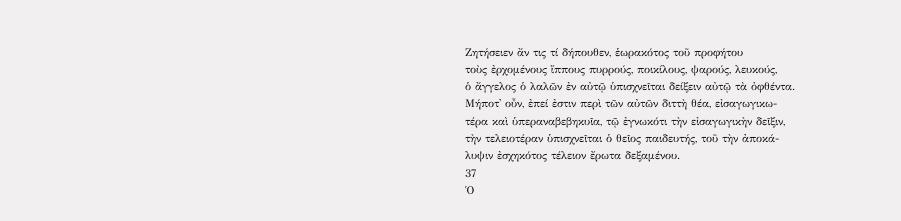Ζητήσειεν ἄν τις τί δήπουθεν, ἑωρακότος τοῦ προφήτου
τοὺς ἐρχομένους ἵππους πυρρούς, ποικίλους, ψαρούς, λευκούς,
ὁ ἄγγελος ὁ λαλῶν ἐν αὐτῷ ὑπισχνεῖται δείξειν αὐτῷ τὰ ὀφθέντα.
Μήποτ' οὖν, ἐπεί ἐστιν περὶ τῶν αὐτῶν διττὴ θέα, εἰσαγωγικω-
τέρα καὶ ὑπεραναβεβηκυῖα, τῷ ἐγνωκότι τὴν εἰσαγωγικὴν δεῖξιν,
τὴν τελειοτέραν ὑπισχνεῖται ὁ θεῖος παιδευτής, τοῦ τὴν ἀποκά-
λυψιν ἐσχηκότος τέλειον ἔρωτα δεξαμένου.
37
Ὁ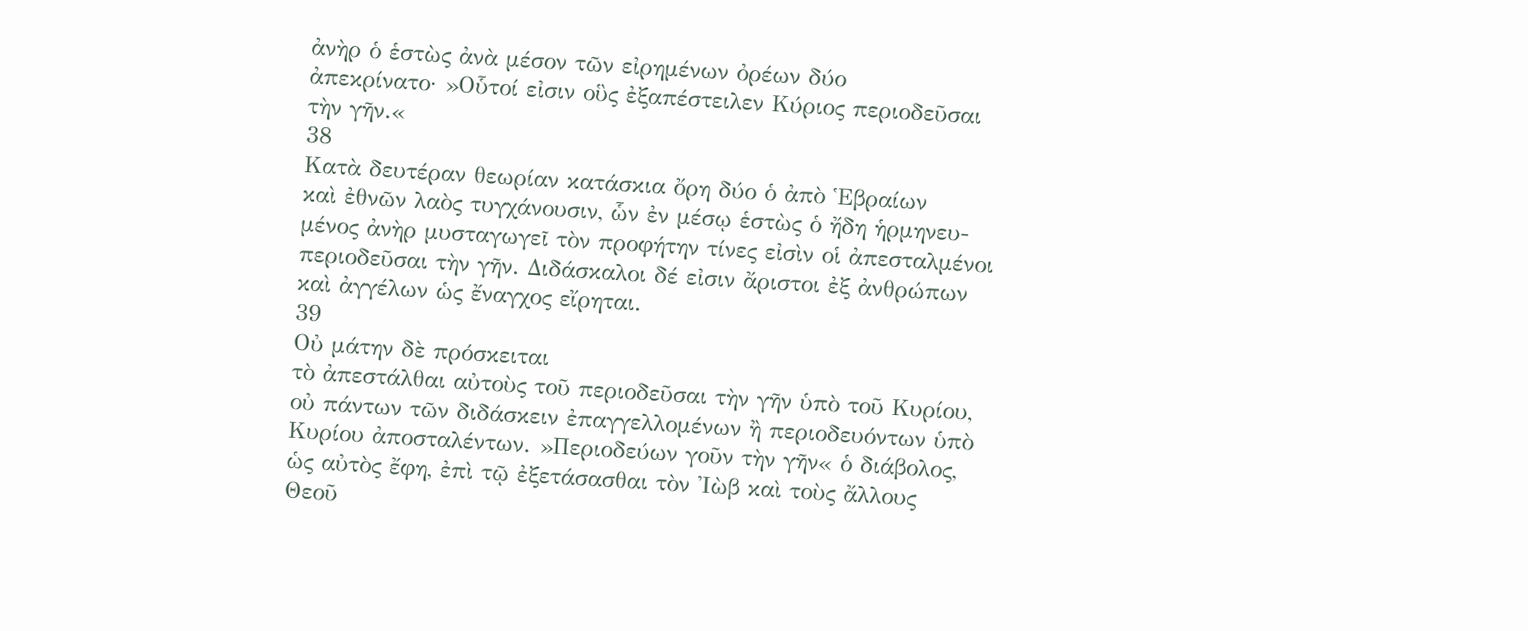ἀνὴρ ὁ ἑστὼς ἀνὰ μέσον τῶν εἰρημένων ὀρέων δύο
ἀπεκρίνατο· »Οὗτοί εἰσιν οὓς ἐξαπέστειλεν Κύριος περιοδεῦσαι
τὴν γῆν.«
38
Κατὰ δευτέραν θεωρίαν κατάσκια ὄρη δύο ὁ ἀπὸ Ἑβραίων
καὶ ἐθνῶν λαὸς τυγχάνουσιν, ὧν ἐν μέσῳ ἑστὼς ὁ ἤδη ἡρμηνευ-
μένος ἀνὴρ μυσταγωγεῖ τὸν προφήτην τίνες εἰσὶν οἱ ἀπεσταλμένοι
περιοδεῦσαι τὴν γῆν. Διδάσκαλοι δέ εἰσιν ἄριστοι ἐξ ἀνθρώπων
καὶ ἀγγέλων ὡς ἔναγχος εἴρηται.
39
Οὐ μάτην δὲ πρόσκειται
τὸ ἀπεστάλθαι αὐτοὺς τοῦ περιοδεῦσαι τὴν γῆν ὑπὸ τοῦ Κυρίου,
οὐ πάντων τῶν διδάσκειν ἐπαγγελλομένων ἢ περιοδευόντων ὑπὸ
Κυρίου ἀποσταλέντων. »Περιοδεύων γοῦν τὴν γῆν« ὁ διάβολος,
ὡς αὐτὸς ἔφη, ἐπὶ τῷ ἐξετάσασθαι τὸν Ἰὼβ καὶ τοὺς ἄλλους
Θεοῦ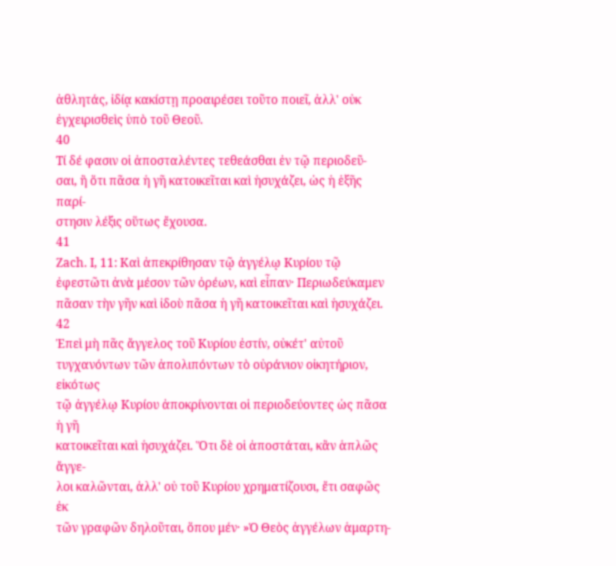ἀθλητάς, ἰδίᾳ κακίστῃ προαιρέσει τοῦτο ποιεῖ, ἀλλ' οὐκ
ἐγχειρισθεὶς ὑπὸ τοῦ Θεοῦ.
40
Τί δέ φασιν οἱ ἀποσταλέντες τεθεάσθαι ἐν τῷ περιοδεῦ-
σαι, ἢ ὅτι πᾶσα ἡ γῆ κατοικεῖται καὶ ἡσυχάζει, ὡς ἡ ἑξῆς παρί-
στησιν λέξις οὕτως ἔχουσα.
41
Zach. I, 11: Καὶ ἀπεκρίθησαν τῷ ἀγγέλῳ Κυρίου τῷ
ἐφεστῶτι ἀνὰ μέσον τῶν ὀρέων, καὶ εἶπαν· Περιωδεύκαμεν
πᾶσαν τὴν γῆν καὶ ἰδοὺ πᾶσα ἡ γῆ κατοικεῖται καὶ ἡσυχάζει.
42
Ἐπεὶ μὴ πᾶς ἄγγελος τοῦ Κυρίου ἐστίν, οὐκέτ' αὐτοῦ
τυγχανόντων τῶν ἀπολιπόντων τὸ οὐράνιον οἰκητήριον, εἰκότως
τῷ ἀγγέλῳ Κυρίου ἀποκρίνονται οἱ περιοδεύοντες ὡς πᾶσα ἡ γῆ
κατοικεῖται καὶ ἡσυχάζει. Ὅτι δὲ οἱ ἀποστάται, κἂν ἁπλῶς ἄγγε-
λοι καλῶνται, ἀλλ' οὐ τοῦ Κυρίου χρηματίζουσι, ἔτι σαφῶς ἐκ
τῶν γραφῶν δηλοῦται, ὅπου μέν· »Ὁ Θεὸς ἀγγέλων ἁμαρτη-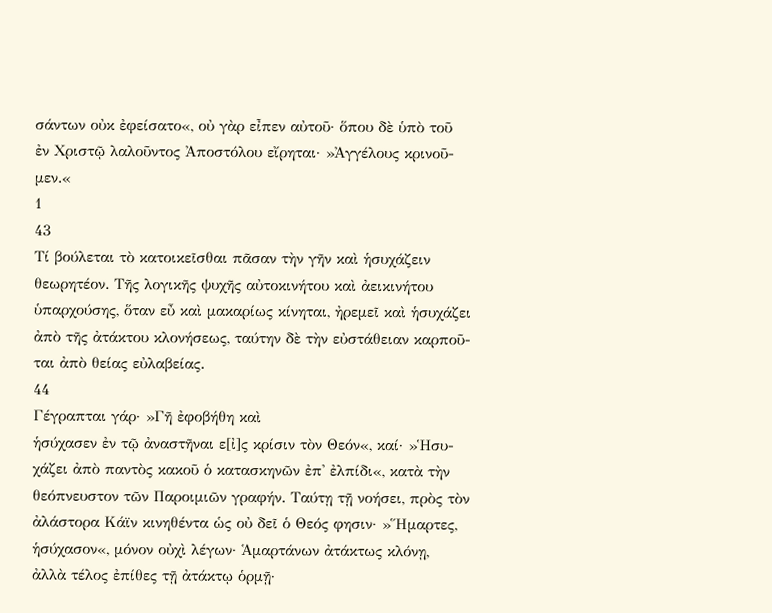σάντων οὐκ ἐφείσατο«, οὐ γὰρ εἶπεν αὐτοῦ· ὅπου δὲ ὑπὸ τοῦ
ἐν Χριστῷ λαλοῦντος Ἀποστόλου εἴρηται· »Ἀγγέλους κρινοῦ-
μεν.«
1
43
Τί βούλεται τὸ κατοικεῖσθαι πᾶσαν τὴν γῆν καὶ ἡσυχάζειν
θεωρητέον. Τῆς λογικῆς ψυχῆς αὐτοκινήτου καὶ ἀεικινήτου
ὑπαρχούσης, ὅταν εὖ καὶ μακαρίως κίνηται, ἠρεμεῖ καὶ ἡσυχάζει
ἀπὸ τῆς ἀτάκτου κλονήσεως, ταύτην δὲ τὴν εὐστάθειαν καρποῦ-
ται ἀπὸ θείας εὐλαβείας.
44
Γέγραπται γάρ· »Γῆ ἐφοβήθη καὶ
ἡσύχασεν ἐν τῷ ἀναστῆναι ε[ἰ]ς κρίσιν τὸν Θεόν«, καί· »Ἡσυ-
χάζει ἀπὸ παντὸς κακοῦ ὁ κατασκηνῶν ἐπ' ἐλπίδι«, κατὰ τὴν
θεόπνευστον τῶν Παροιμιῶν γραφήν. Ταύτῃ τῇ νοήσει, πρὸς τὸν
ἀλάστορα Κάϊν κινηθέντα ὡς οὐ δεῖ ὁ Θεός φησιν· »Ἥμαρτες,
ἡσύχασον«, μόνον οὐχὶ λέγων· Ἁμαρτάνων ἀτάκτως κλόνῃ,
ἀλλὰ τέλος ἐπίθες τῇ ἀτάκτῳ ὁρμῇ·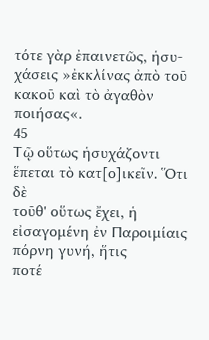τότε γὰρ ἐπαινετῶς, ἡσυ-
χάσεις »ἐκκλίνας ἀπὸ τοῦ κακοῦ καὶ τὸ ἀγαθὸν ποιήσας«.
45
Τῷ οὕτως ἡσυχάζοντι ἕπεται τὸ κατ[ο]ικεῖν. Ὅτι δὲ
τοῦθ' οὕτως ἔχει, ἡ εἰσαγομένη ἐν Παροιμίαις πόρνη γυνή, ἥτις
ποτέ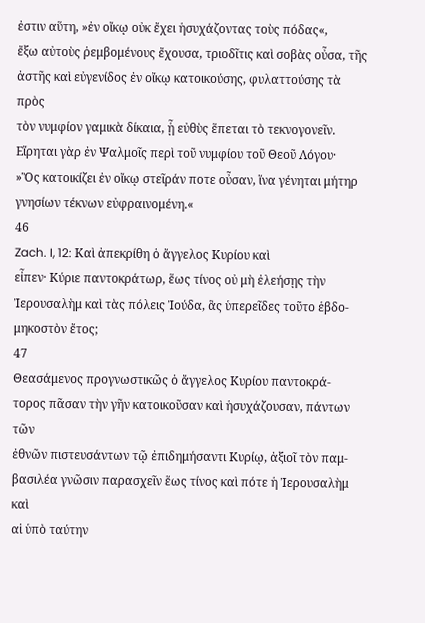ἐστιν αὕτη, »ἐν οἴκῳ οὐκ ἔχει ἡσυχάζοντας τοὺς πόδας«,
ἔξω αὐτοὺς ῥεμβομένους ἔχουσα, τριοδῖτις καὶ σοβὰς οὖσα, τῆς
ἀστῆς καὶ εὐγενίδος ἐν οἴκῳ κατοικούσης, φυλαττούσης τὰ πρὸς
τὸν νυμφίον γαμικὰ δίκαια, ᾗ εὐθὺς ἕπεται τὸ τεκνογονεῖν.
Εἴρηται γὰρ ἐν Ψαλμοῖς περὶ τοῦ νυμφίου τοῦ Θεοῦ Λόγου·
»Ὃς κατοικίζει ἐν οἴκῳ στεῖράν ποτε οὖσαν, ἵνα γένηται μήτηρ
γνησίων τέκνων εὐφραινομένη.«
46
Zach. I, 12: Καὶ ἀπεκρίθη ὁ ἄγγελος Κυρίου καὶ
εἶπεν· Κύριε παντοκράτωρ, ἕως τίνος οὐ μὴ ἐλεήσῃς τὴν
Ἰερουσαλὴμ καὶ τὰς πόλεις Ἰούδα, ἃς ὑπερεῖδες τοῦτο ἑβδο-
μηκοστὸν ἔτος;
47
Θεασάμενος προγνωστικῶς ὁ ἄγγελος Κυρίου παντοκρά-
τορος πᾶσαν τὴν γῆν κατοικοῦσαν καὶ ἡσυχάζουσαν, πάντων τῶν
ἐθνῶν πιστευσάντων τῷ ἐπιδημήσαντι Κυρίῳ, ἀξιοῖ τὸν παμ-
βασιλέα γνῶσιν παρασχεῖν ἕως τίνος καὶ πότε ἡ Ἰερουσαλὴμ καὶ
αἱ ὑπὸ ταύτην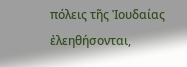πόλεις τῆς Ἰουδαίας ἐλεηθήσονται,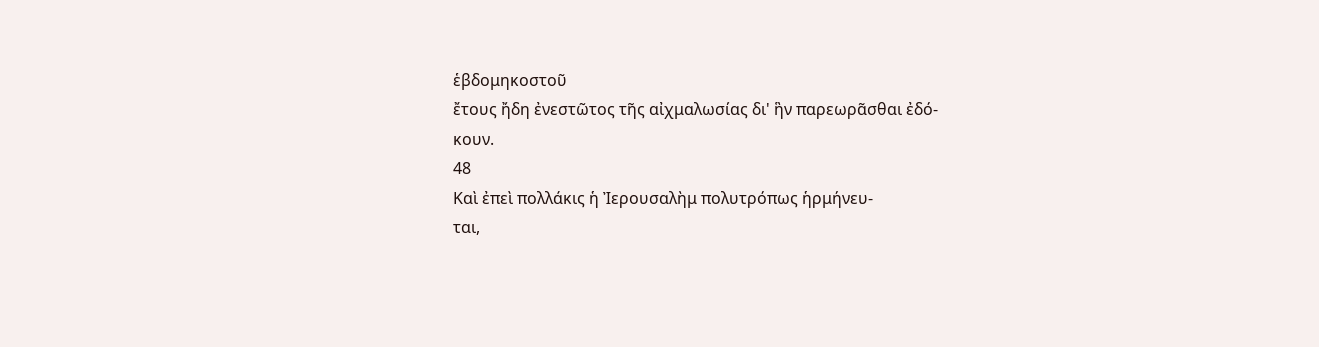ἑβδομηκοστοῦ
ἔτους ἤδη ἐνεστῶτος τῆς αἰχμαλωσίας δι' ἣν παρεωρᾶσθαι ἐδό-
κουν.
48
Καὶ ἐπεὶ πολλάκις ἡ Ἰερουσαλὴμ πολυτρόπως ἡρμήνευ-
ται,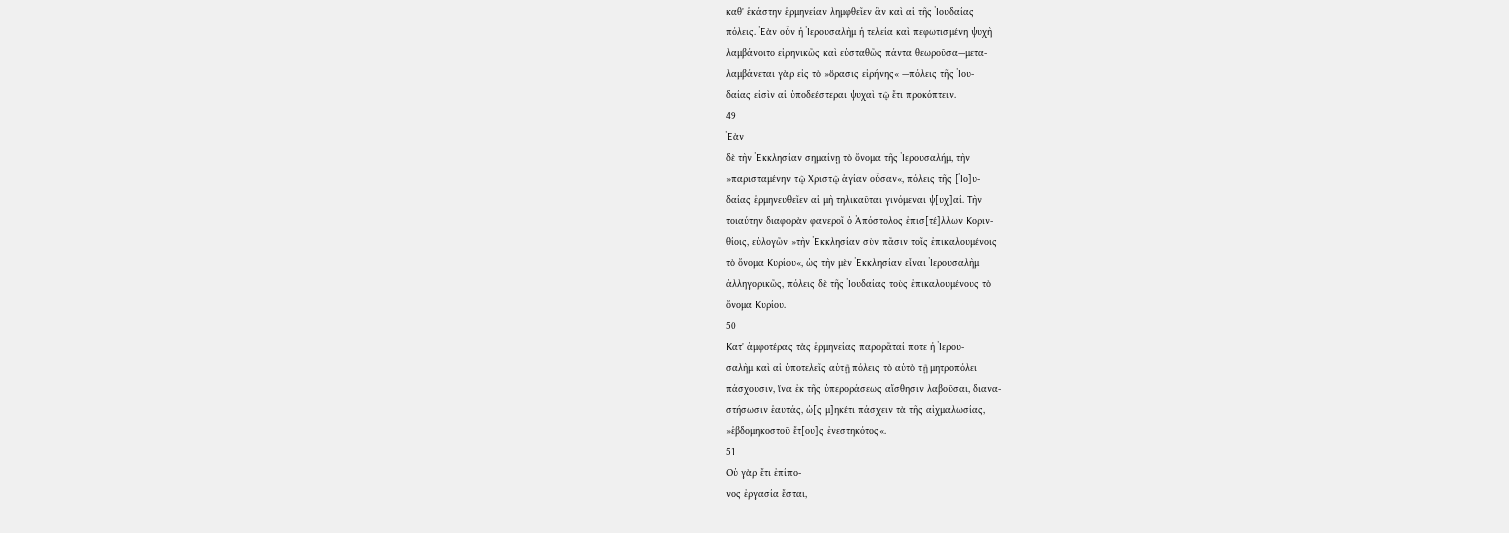καθ' ἑκάστην ἑρμηνείαν λημφθεῖεν ἂν καὶ αἱ τῆς Ἰουδαίας
πόλεις. Ἐὰν οὖν ἡ Ἰερουσαλὴμ ἡ τελεία καὶ πεφωτισμένη ψυχὴ
λαμβάνοιτο εἰρηνικῶς καὶ εὐσταθῶς πάντα θεωροῦσα—μετα-
λαμβάνεται γὰρ εἰς τὸ »ὅρασις εἰρήνης« —πόλεις τῆς Ἰου-
δαίας εἰσὶν αἱ ὑποδεέστεραι ψυχαὶ τῷ ἔτι προκόπτειν.
49
Ἐὰν
δὲ τὴν Ἐκκλησίαν σημαίνῃ τὸ ὄνομα τῆς Ἰερουσαλήμ, τὴν
»παρισταμένην τῷ Χριστῷ ἁγίαν οὖσαν«, πόλεις τῆς [Ἰο]υ-
δαίας ἑρμηνευθεῖεν αἱ μὴ τηλικαῦται γινόμεναι ψ[υχ]αί. Τὴν
τοιαύτην διαφορὰν φανεροῖ ὁ Ἀπόστολος ἐπισ[τέ]λλων Κοριν-
θίοις, εὐλογῶν »τὴν Ἐκκλησίαν σὺν πᾶσιν τοῖς ἐπικαλουμένοις
τὸ ὄνομα Κυρίου«, ὡς τὴν μὲν Ἐκκλησίαν εἶναι Ἰερουσαλὴμ
ἀλληγορικῶς, πόλεις δὲ τῆς Ἰουδαίας τοὺς ἐπικαλουμένους τὸ
ὄνομα Κυρίου.
50
Κατ' ἀμφοτέρας τὰς ἑρμηνείας παρορᾶταί ποτε ἡ Ἰερου-
σαλὴμ καὶ αἱ ὑποτελεῖς αὐτῇ πόλεις τὸ αὐτὸ τῇ μητροπόλει
πάσχουσιν, ἵνα ἐκ τῆς ὑπεροράσεως αἴσθησιν λαβοῦσαι, διανα-
στήσωσιν ἑαυτάς, ὡ[ς μ]ηκέτι πάσχειν τὰ τῆς αἰχμαλωσίας,
»ἑβδομηκοστοῦ ἔτ[ου]ς ἐνεστηκότος«.
51
Οὐ γὰρ ἔτι ἐπίπο-
νος ἐργασία ἔσται,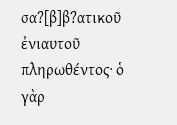σα?[β]β?ατικοῦ ἐνιαυτοῦ πληρωθέντος· ὁ γὰρ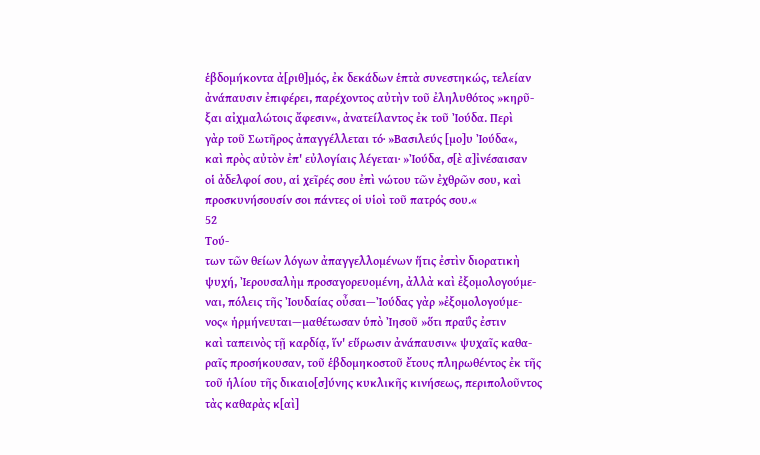ἑβδομήκοντα ἀ[ριθ]μός, ἐκ δεκάδων ἑπτὰ συνεστηκώς, τελείαν
ἀνάπαυσιν ἐπιφέρει, παρέχοντος αὐτὴν τοῦ ἐληλυθότος »κηρῦ-
ξαι αἰχμαλώτοις ἄφεσιν«, ἀνατείλαντος ἐκ τοῦ Ἰούδα. Περὶ
γὰρ τοῦ Σωτῆρος ἀπαγγέλλεται τό· »Βασιλεύς [μο]υ Ἰούδα«,
καὶ πρὸς αὐτὸν ἐπ' εὐλογίαις λέγεται· »Ἰούδα, σ[ὲ α]ἰνέσαισαν
οἱ ἀδελφοί σου, αἱ χεῖρές σου ἐπὶ νώτου τῶν ἐχθρῶν σου, καὶ
προσκυνήσουσίν σοι πάντες οἱ υἱοὶ τοῦ πατρός σου.«
52
Τού-
των τῶν θείων λόγων ἀπαγγελλομένων ἥτις ἐστὶν διορατικὴ
ψυχή, Ἰερουσαλὴμ προσαγορευομένη, ἀλλὰ καὶ ἐξομολογούμε-
ναι, πόλεις τῆς Ἰουδαίας οὖσαι—Ἰούδας γὰρ »ἐξομολογούμε-
νος« ἡρμήνευται—μαθέτωσαν ὑπὸ Ἰησοῦ »ὅτι πραΰς ἐστιν
καὶ ταπεινὸς τῇ καρδίᾳ, ἵν' εὕρωσιν ἀνάπαυσιν« ψυχαῖς καθα-
ραῖς προσήκουσαν, τοῦ ἑβδομηκοστοῦ ἔτους πληρωθέντος ἐκ τῆς
τοῦ ἡλίου τῆς δικαιο[σ]ύνης κυκλικῆς κινήσεως, περιπολοῦντος
τὰς καθαρὰς κ[αὶ]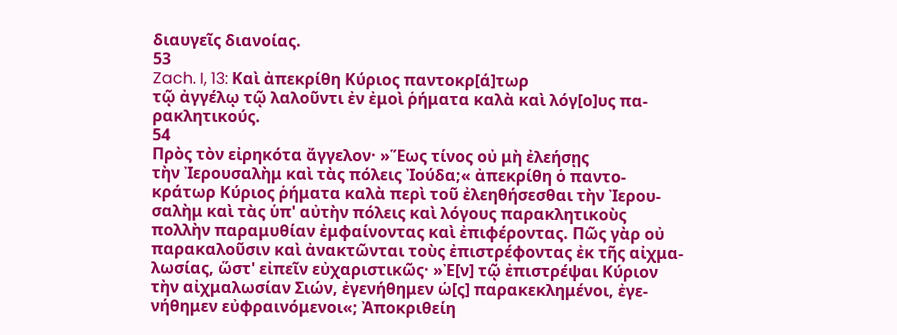διαυγεῖς διανοίας.
53
Zach. I, 13: Καὶ ἀπεκρίθη Κύριος παντοκρ[ά]τωρ
τῷ ἀγγέλῳ τῷ λαλοῦντι ἐν ἐμοὶ ῥήματα καλὰ καὶ λόγ[ο]υς πα-
ρακλητικούς.
54
Πρὸς τὸν εἰρηκότα ἄγγελον· »Ἕως τίνος οὐ μὴ ἐλεήσῃς
τὴν Ἰερουσαλὴμ καὶ τὰς πόλεις Ἰούδα;« ἀπεκρίθη ὁ παντο-
κράτωρ Κύριος ῥήματα καλὰ περὶ τοῦ ἐλεηθήσεσθαι τὴν Ἰερου-
σαλὴμ καὶ τὰς ὑπ' αὐτὴν πόλεις καὶ λόγους παρακλητικοὺς
πολλὴν παραμυθίαν ἐμφαίνοντας καὶ ἐπιφέροντας. Πῶς γὰρ οὐ
παρακαλοῦσιν καὶ ἀνακτῶνται τοὺς ἐπιστρέφοντας ἐκ τῆς αἰχμα-
λωσίας, ὥστ' εἰπεῖν εὐχαριστικῶς· »Ἐ[ν] τῷ ἐπιστρέψαι Κύριον
τὴν αἰχμαλωσίαν Σιών, ἐγενήθημεν ὡ[ς] παρακεκλημένοι, ἐγε-
νήθημεν εὐφραινόμενοι«; Ἀποκριθείη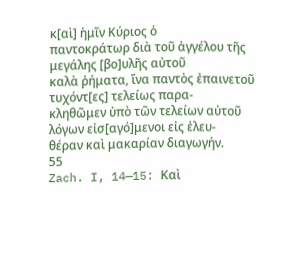κ[αὶ] ἡμῖν Κύριος ὁ
παντοκράτωρ διὰ τοῦ ἀγγέλου τῆς μεγάλης [βο]υλῆς αὐτοῦ
καλὰ ῥήματα, ἵνα παντὸς ἐπαινετοῦ τυχόντ[ες] τελείως παρα-
κληθῶμεν ὑπὸ τῶν τελείων αὐτοῦ λόγων εἰσ[αγό]μενοι εἰς ἐλευ-
θέραν καὶ μακαρίαν διαγωγήν.
55
Zach. I, 14—15: Καὶ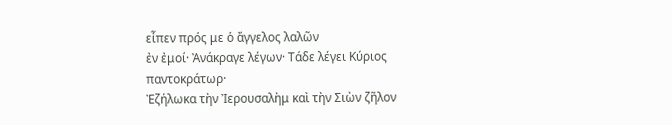εἶπεν πρός με ὁ ἄγγελος λαλῶν
ἐν ἐμοί· Ἀνάκραγε λέγων· Τάδε λέγει Κύριος παντοκράτωρ·
Ἐζήλωκα τὴν Ἰερουσαλὴμ καὶ τὴν Σιὼν ζῆλον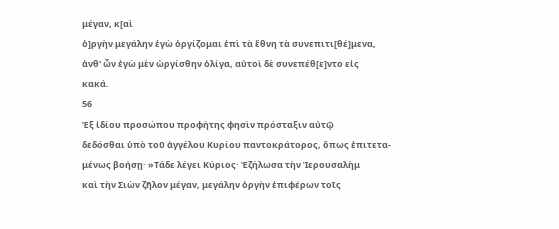μέγαν, κ[αὶ
ὀ]ργὴν μεγάλην ἐγὼ ὀργίζομαι ἐπὶ τὰ ἔθνη τὰ συνεπιτι[θέ]μενα,
ἀνθ' ὧν ἐγὼ μὲν ὠργίσθην ὀλίγα, αὐτοὶ δὲ συνεπέθ[ε]ντο εἰς
κακά.
56
Ἐξ ἰδίου προσώπου προφήτης φησὶν πρόσταξιν αὐτῷ
δεδόσθαι ὑπὸ τοῦ ἀγγέλου Κυρίου παντοκράτορος, ὅπως ἐπιτετα-
μένως βοήσῃ· »Τάδε λέγει Κύριος· Ἐζήλωσα τὴν Ἰερουσαλὴμ
καὶ τὴν Σιὼν ζῆλον μέγαν, μεγάλην ὀργὴν ἐπιφέρων τοῖς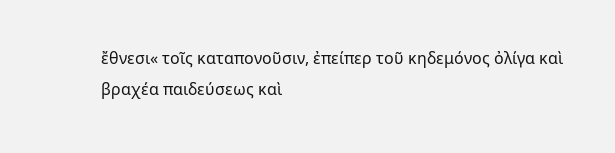ἔθνεσι« τοῖς καταπονοῦσιν, ἐπείπερ τοῦ κηδεμόνος ὀλίγα καὶ
βραχέα παιδεύσεως καὶ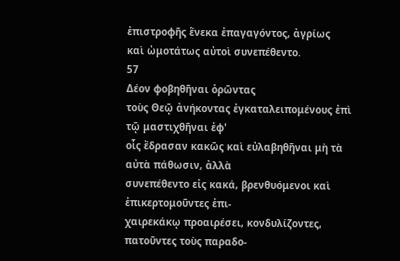ἐπιστροφῆς ἕνεκα ἐπαγαγόντος, ἀγρίως
καὶ ὠμοτάτως αὐτοὶ συνεπέθεντο.
57
Δέον φοβηθῆναι ὁρῶντας
τοὺς Θεῷ ἀνήκοντας ἐγκαταλειπομένους ἐπὶ τῷ μαστιχθῆναι ἐφ'
οἷς ἔδρασαν κακῶς καὶ εὐλαβηθῆναι μὴ τὰ αὐτὰ πάθωσιν, ἀλλὰ
συνεπέθεντο εἰς κακά, βρενθυόμενοι καὶ ἐπικερτομοῦντες ἐπι-
χαιρεκάκῳ προαιρέσει, κονδυλίζοντες, πατοῦντες τοὺς παραδο-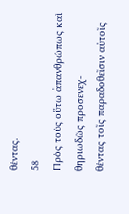θέντας.
58
Πρὸς τοὺς οὕτω ἀπανθρώπως καὶ θηριωδῶς προσενεχ-
θέντας τοῖς παραδοθεῖσιν αὐτοῖς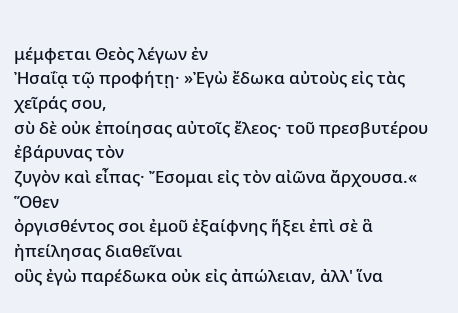μέμφεται Θεὸς λέγων ἐν
Ἠσαΐᾳ τῷ προφήτῃ· »Ἐγὼ ἔδωκα αὐτοὺς εἰς τὰς χεῖράς σου,
σὺ δὲ οὐκ ἐποίησας αὐτοῖς ἔλεος· τοῦ πρεσβυτέρου ἐβάρυνας τὸν
ζυγὸν καὶ εἶπας· Ἔσομαι εἰς τὸν αἰῶνα ἄρχουσα.« Ὅθεν
ὀργισθέντος σοι ἐμοῦ ἐξαίφνης ἥξει ἐπὶ σὲ ἃ ἠπείλησας διαθεῖναι
οὓς ἐγὼ παρέδωκα οὐκ εἰς ἀπώλειαν, ἀλλ' ἵνα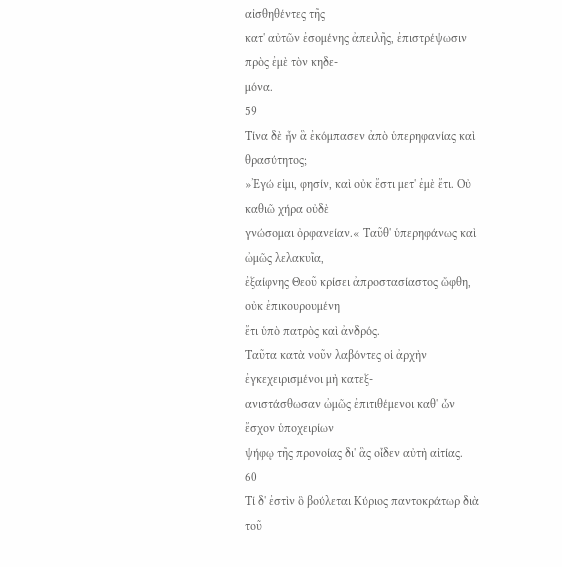αἰσθηθέντες τῆς
κατ' αὐτῶν ἐσομένης ἀπειλῆς, ἐπιστρέψωσιν πρὸς ἐμὲ τὸν κηδε-
μόνα.
59
Τίνα δὲ ἦν ἃ ἐκόμπασεν ἀπὸ ὑπερηφανίας καὶ θρασύτητος;
»Ἐγώ εἰμι, φησίν, καὶ οὐκ ἔστι μετ' ἐμὲ ἔτι. Οὐ καθιῶ χήρα οὐδὲ
γνώσομαι ὀρφανείαν.« Ταῦθ' ὑπερηφάνως καὶ ὠμῶς λελακυῖα,
ἐξαίφνης Θεοῦ κρίσει ἀπροστασίαστος ὤφθη, οὐκ ἐπικουρουμένη
ἔτι ὑπὸ πατρὸς καὶ ἀνδρός.
Ταῦτα κατὰ νοῦν λαβόντες οἱ ἀρχὴν ἐγκεχειρισμένοι μὴ κατεξ-
ανιστάσθωσαν ὠμῶς ἐπιτιθέμενοι καθ' ὧν ἔσχον ὑποχειρίων
ψήφῳ τῆς προνοίας δι' ἃς οἶδεν αὐτὴ αἰτίας.
60
Τί δ' ἐστὶν ὃ βούλεται Κύριος παντοκράτωρ διὰ τοῦ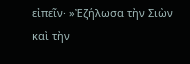εἰπεῖν· »Ἐζήλωσα τὴν Σιὼν καὶ τὴν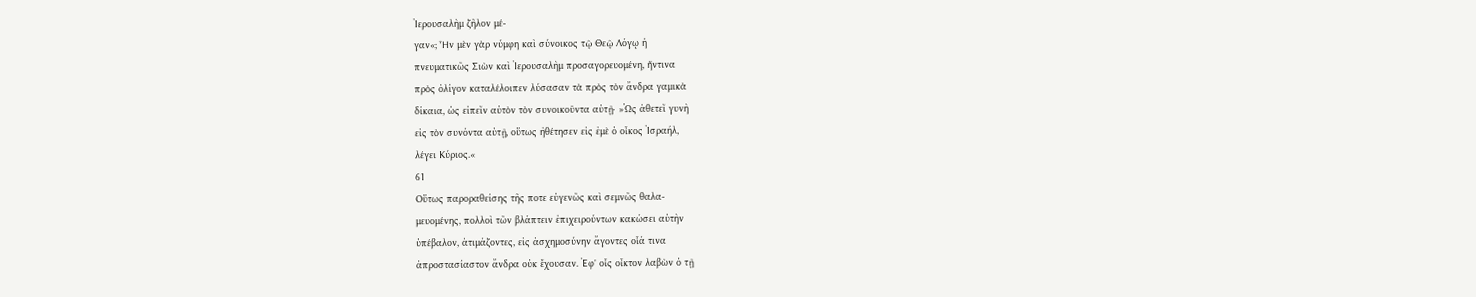Ἰερουσαλὴμ ζῆλον μέ-
γαν«; Ἦν μὲν γὰρ νύμφη καὶ σύνοικος τῷ Θεῷ Λόγῳ ἡ
πνευματικῶς Σιὼν καὶ Ἰερουσαλὴμ προσαγορευομένη, ἥντινα
πρὸς ὀλίγον καταλέλοιπεν λύσασαν τὰ πρὸς τὸν ἄνδρα γαμικὰ
δίκαια, ὡς εἰπεῖν αὐτὸν τὸν συνοικοῦντα αὐτῇ· »Ὡς ἀθετεῖ γυνὴ
εἰς τὸν συνόντα αὐτῇ, οὕτως ἠθέτησεν εἰς ἐμὲ ὁ οἶκος Ἰσραήλ,
λέγει Κύριος.«
61
Οὕτως παροραθείσης τῆς ποτε εὐγενῶς καὶ σεμνῶς θαλα-
μευομένης, πολλοὶ τῶν βλάπτειν ἐπιχειρούντων κακώσει αὐτὴν
ὑπέβαλον, ἀτιμάζοντες, εἰς ἀσχημοσύνην ἄγοντες οἷά τινα
ἀπροστασίαστον ἄνδρα οὐκ ἔχουσαν. Ἐφ' οἷς οἶκτον λαβὼν ὁ τῇ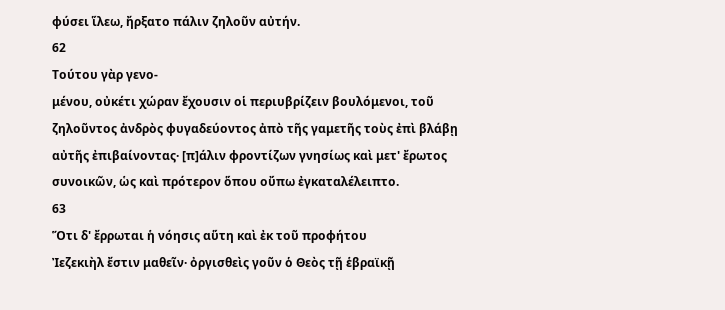φύσει ἵλεω, ἤρξατο πάλιν ζηλοῦν αὐτήν.
62
Τούτου γὰρ γενο-
μένου, οὐκέτι χώραν ἔχουσιν οἱ περιυβρίζειν βουλόμενοι, τοῦ
ζηλοῦντος ἀνδρὸς φυγαδεύοντος ἀπὸ τῆς γαμετῆς τοὺς ἐπὶ βλάβῃ
αὐτῆς ἐπιβαίνοντας· [π]άλιν φροντίζων γνησίως καὶ μετ' ἔρωτος
συνοικῶν, ὡς καὶ πρότερον ὅπου οὔπω ἐγκαταλέλειπτο.
63
Ὅτι δ' ἔρρωται ἡ νόησις αὕτη καὶ ἐκ τοῦ προφήτου
Ἰεζεκιὴλ ἔστιν μαθεῖν· ὀργισθεὶς γοῦν ὁ Θεὸς τῇ ἑβραϊκῇ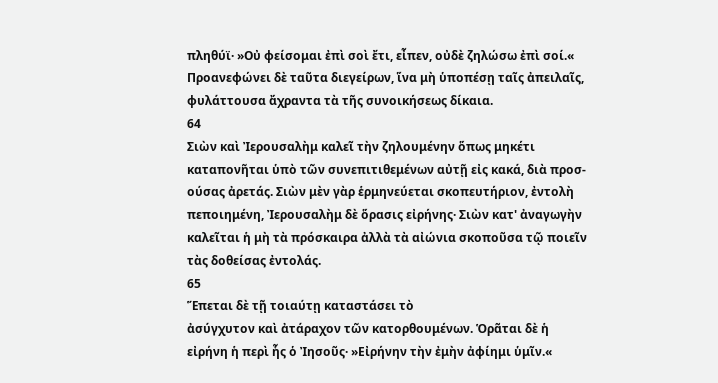πληθύϊ· »Οὐ φείσομαι ἐπὶ σοὶ ἔτι, εἶπεν, οὐδὲ ζηλώσω ἐπὶ σοί.«
Προανεφώνει δὲ ταῦτα διεγείρων, ἵνα μὴ ὑποπέσῃ ταῖς ἀπειλαῖς,
φυλάττουσα ἄχραντα τὰ τῆς συνοικήσεως δίκαια.
64
Σιὼν καὶ Ἰερουσαλὴμ καλεῖ τὴν ζηλουμένην ὅπως μηκέτι
καταπονῆται ὑπὸ τῶν συνεπιτιθεμένων αὐτῇ εἰς κακά, διὰ προσ-
ούσας ἀρετάς. Σιὼν μὲν γὰρ ἑρμηνεύεται σκοπευτήριον, ἐντολὴ
πεποιημένη, Ἰερουσαλὴμ δὲ ὅρασις εἰρήνης· Σιὼν κατ' ἀναγωγὴν
καλεῖται ἡ μὴ τὰ πρόσκαιρα ἀλλὰ τὰ αἰώνια σκοποῦσα τῷ ποιεῖν
τὰς δοθείσας ἐντολάς.
65
Ἕπεται δὲ τῇ τοιαύτῃ καταστάσει τὸ
ἀσύγχυτον καὶ ἀτάραχον τῶν κατορθουμένων. Ὁρᾶται δὲ ἡ
εἰρήνη ἡ περὶ ἧς ὁ Ἰησοῦς· »Εἰρήνην τὴν ἐμὴν ἀφίημι ὑμῖν.«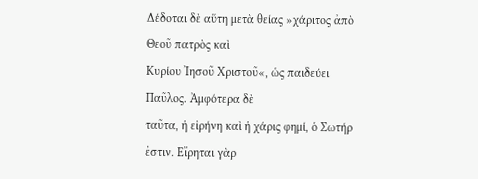Δέδοται δὲ αὕτη μετὰ θείας »χάριτος ἀπὸ Θεοῦ πατρὸς καὶ
Κυρίου Ἰησοῦ Χριστοῦ«, ὡς παιδεύει Παῦλος. Ἀμφότερα δὲ
ταῦτα, ἡ εἰρήνη καὶ ἡ χάρις φημί, ὁ Σωτήρ ἐστιν. Εἴρηται γὰρ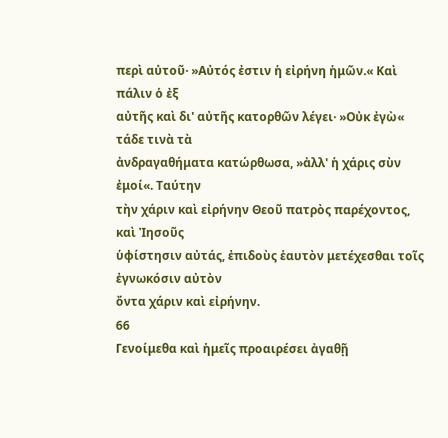περὶ αὐτοῦ· »Αὐτός ἐστιν ἡ εἰρήνη ἡμῶν.« Καὶ πάλιν ὁ ἐξ
αὐτῆς καὶ δι' αὐτῆς κατορθῶν λέγει· »Οὐκ ἐγὼ« τάδε τινὰ τὰ
ἀνδραγαθήματα κατώρθωσα, »ἀλλ' ἡ χάρις σὺν ἐμοί«. Ταύτην
τὴν χάριν καὶ εἰρήνην Θεοῦ πατρὸς παρέχοντος, καὶ Ἰησοῦς
ὑφίστησιν αὐτάς, ἐπιδοὺς ἑαυτὸν μετέχεσθαι τοῖς ἐγνωκόσιν αὐτὸν
ὄντα χάριν καὶ εἰρήνην.
66
Γενοίμεθα καὶ ἡμεῖς προαιρέσει ἀγαθῇ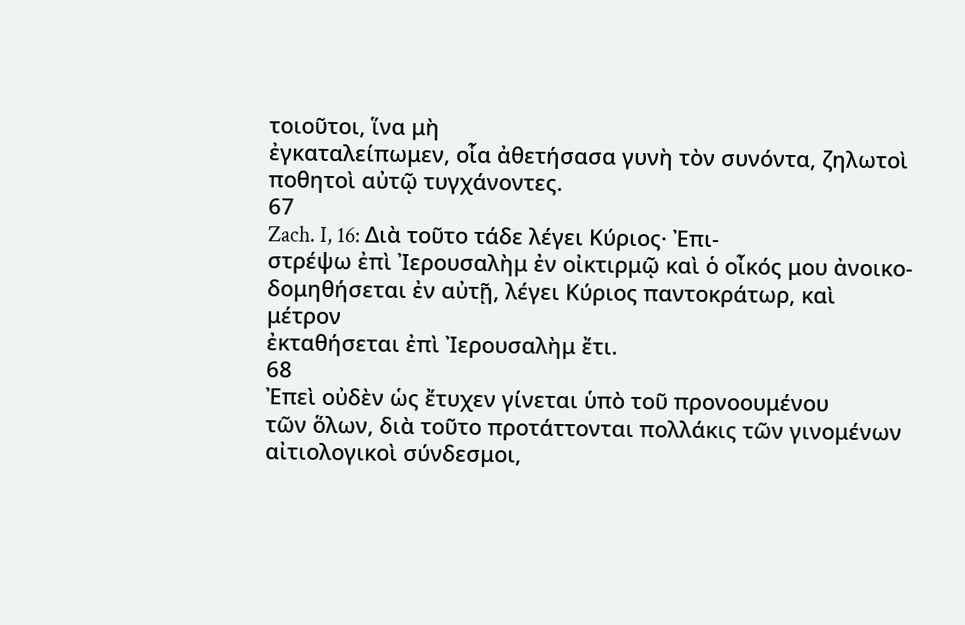τοιοῦτοι, ἵνα μὴ
ἐγκαταλείπωμεν, οἷα ἀθετήσασα γυνὴ τὸν συνόντα, ζηλωτοὶ
ποθητοὶ αὐτῷ τυγχάνοντες.
67
Zach. I, 16: Διὰ τοῦτο τάδε λέγει Κύριος· Ἐπι-
στρέψω ἐπὶ Ἰερουσαλὴμ ἐν οἰκτιρμῷ καὶ ὁ οἶκός μου ἀνοικο-
δομηθήσεται ἐν αὐτῇ, λέγει Κύριος παντοκράτωρ, καὶ μέτρον
ἐκταθήσεται ἐπὶ Ἰερουσαλὴμ ἔτι.
68
Ἐπεὶ οὐδὲν ὡς ἔτυχεν γίνεται ὑπὸ τοῦ προνοουμένου
τῶν ὅλων, διὰ τοῦτο προτάττονται πολλάκις τῶν γινομένων
αἰτιολογικοὶ σύνδεσμοι,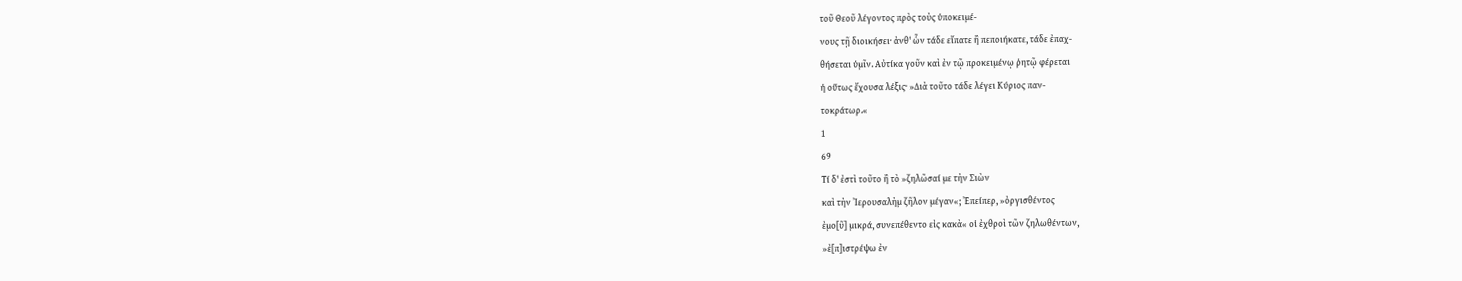τοῦ Θεοῦ λέγοντος πρὸς τοὺς ὑποκειμέ-
νους τῇ διοικήσει· ἀνθ' ὧν τάδε εἴπατε ἢ πεποιήκατε, τάδε ἐπαχ-
θήσεται ὑμῖν. Αὐτίκα γοῦν καὶ ἐν τῷ προκειμένῳ ῥητῷ φέρεται
ἡ οὕτως ἔχουσα λέξις· »Διὰ τοῦτο τάδε λέγει Κύριος παν-
τοκράτωρ.«
1
69
Τί δ' ἐστὶ τοῦτο ἢ τὸ »ζηλῶσαί με τὴν Σιὼν
καὶ τὴν Ἰερουσαλὴμ ζῆλον μέγαν«; Ἐπείπερ, »ὀργισθέντος
ἐμο[ῦ] μικρά, συνεπέθεντο εἰς κακὰ« οἱ ἐχθροὶ τῶν ζηλωθέντων,
»ἐ[π]ιστρέψω ἐν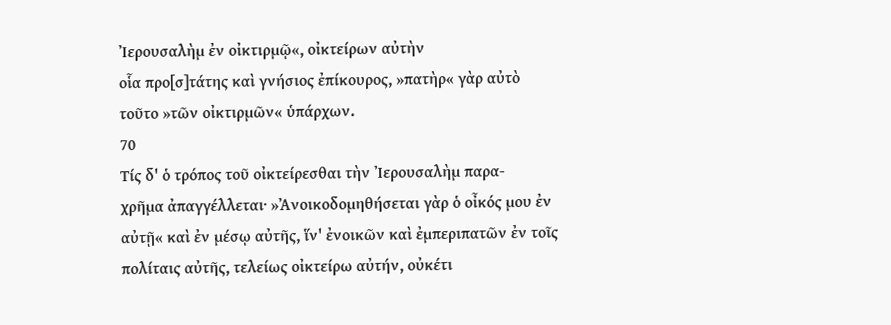Ἰερουσαλὴμ ἐν οἰκτιρμῷ«, οἰκτείρων αὐτὴν
οἷα προ[σ]τάτης καὶ γνήσιος ἐπίκουρος, »πατὴρ« γὰρ αὐτὸ
τοῦτο »τῶν οἰκτιρμῶν« ὑπάρχων.
70
Τίς δ' ὁ τρόπος τοῦ οἰκτείρεσθαι τὴν Ἰερουσαλὴμ παρα-
χρῆμα ἀπαγγέλλεται· »Ἀνοικοδομηθήσεται γὰρ ὁ οἶκός μου ἐν
αὐτῇ« καὶ ἐν μέσῳ αὐτῆς, ἵν' ἐνοικῶν καὶ ἐμπεριπατῶν ἐν τοῖς
πολίταις αὐτῆς, τελείως οἰκτείρω αὐτήν, οὐκέτι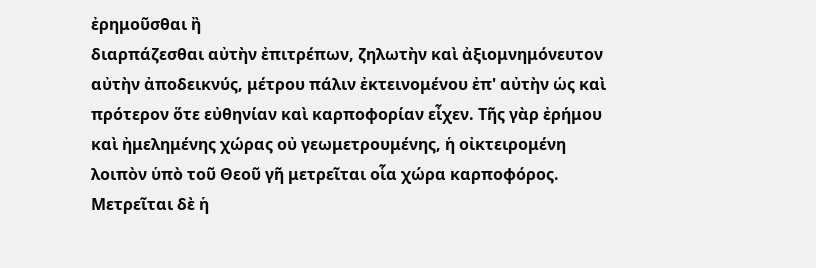ἐρημοῦσθαι ἢ
διαρπάζεσθαι αὐτὴν ἐπιτρέπων, ζηλωτὴν καὶ ἀξιομνημόνευτον
αὐτὴν ἀποδεικνύς, μέτρου πάλιν ἐκτεινομένου ἐπ' αὐτὴν ὡς καὶ
πρότερον ὅτε εὐθηνίαν καὶ καρποφορίαν εἶχεν. Τῆς γὰρ ἐρήμου
καὶ ἠμελημένης χώρας οὐ γεωμετρουμένης, ἡ οἰκτειρομένη
λοιπὸν ὑπὸ τοῦ Θεοῦ γῆ μετρεῖται οἷα χώρα καρποφόρος.
Μετρεῖται δὲ ἡ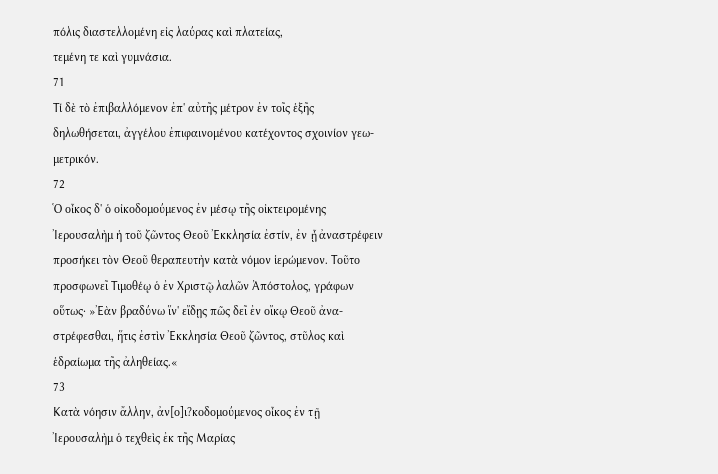πόλις διαστελλομένη εἰς λαύρας καὶ πλατείας,
τεμένη τε καὶ γυμνάσια.
71
Τί δὲ τὸ ἐπιβαλλόμενον ἐπ' αὐτῆς μέτρον ἐν τοῖς ἑξῆς
δηλωθήσεται, ἀγγέλου ἐπιφαινομένου κατέχοντος σχοινίον γεω-
μετρικόν.
72
Ὁ οἶκος δ' ὁ οἰκοδομούμενος ἐν μέσῳ τῆς οἰκτειρομένης
Ἰερουσαλὴμ ἡ τοῦ ζῶντος Θεοῦ Ἐκκλησία ἐστίν, ἐν ᾗ ἀναστρέφειν
προσήκει τὸν Θεοῦ θεραπευτὴν κατὰ νόμον ἱερώμενον. Τοῦτο
προσφωνεῖ Τιμοθέῳ ὁ ἐν Χριστῷ λαλῶν Ἀπόστολος, γράφων
οὕτως· »Ἐὰν βραδύνω ἵν' εἴδῃς πῶς δεῖ ἐν οἴκῳ Θεοῦ ἀνα-
στρέφεσθαι, ἥτις ἐστὶν Ἐκκλησία Θεοῦ ζῶντος, στῦλος καὶ
ἑδραίωμα τῆς ἀληθείας.«
73
Κατὰ νόησιν ἄλλην, ἀν[ο]ι?κοδομούμενος οἶκος ἐν τῇ
Ἰερουσαλὴμ ὁ τεχθεὶς ἐκ τῆς Μαρίας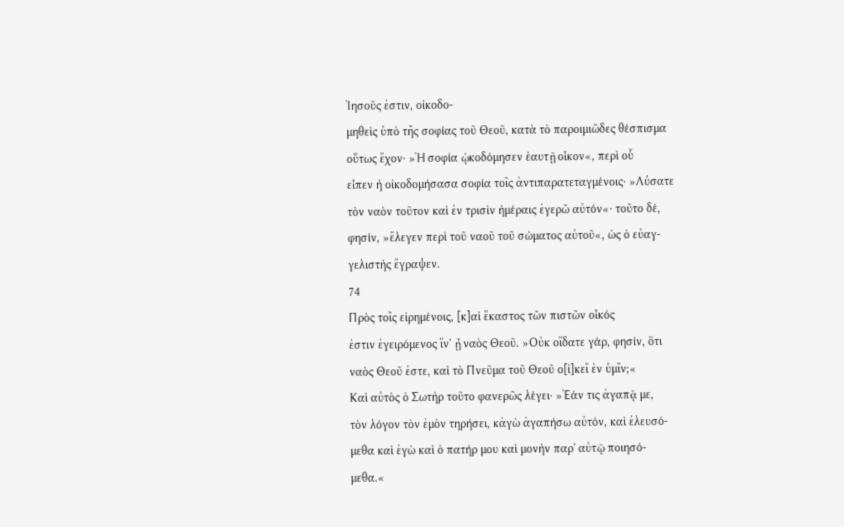Ἰησοῦς ἐστιν, οἰκοδο-
μηθεὶς ὑπὸ τῆς σοφίας τοῦ Θεοῦ, κατὰ τὸ παροιμιῶδες θέσπισμα
οὕτως ἔχον· »Ἡ σοφία ᾠκοδόμησεν ἑαυτῇ οἶκον«, περὶ οὗ
εἶπεν ἡ οἰκοδομήσασα σοφία τοῖς ἀντιπαρατεταγμένοις· »Λύσατε
τὸν ναὸν τοῦτον καὶ ἐν τρισὶν ἡμέραις ἐγερῶ αὐτόν«· τοῦτο δέ,
φησίν, »ἔλεγεν περὶ τοῦ ναοῦ τοῦ σώματος αὐτοῦ«, ὡς ὁ εὐαγ-
γελιστὴς ἔγραψεν.
74
Πρὸς τοῖς εἰρημένοις, [κ]αὶ ἕκαστος τῶν πιστῶν οἶκός
ἐστιν ἐγειρόμενος ἵν' ᾖ ναὸς Θεοῦ. »Οὐκ οἴδατε γάρ, φησίν, ὅτι
ναὸς Θεοῦ ἐστε, καὶ τὸ Πνεῦμα τοῦ Θεοῦ ο[ἰ]κεῖ ἐν ὑμῖν;«
Καὶ αὐτὸς ὁ Σωτὴρ τοῦτο φανερῶς λέγει· »Ἐάν τις ἀγαπᾷ με,
τὸν λόγον τὸν ἐμὸν τηρήσει, κἀγὼ ἀγαπήσω αὐτόν, καὶ ἐλευσό-
μεθα καὶ ἐγὼ καὶ ὁ πατήρ μου καὶ μονὴν παρ' αὐτῷ ποιησό-
μεθα.«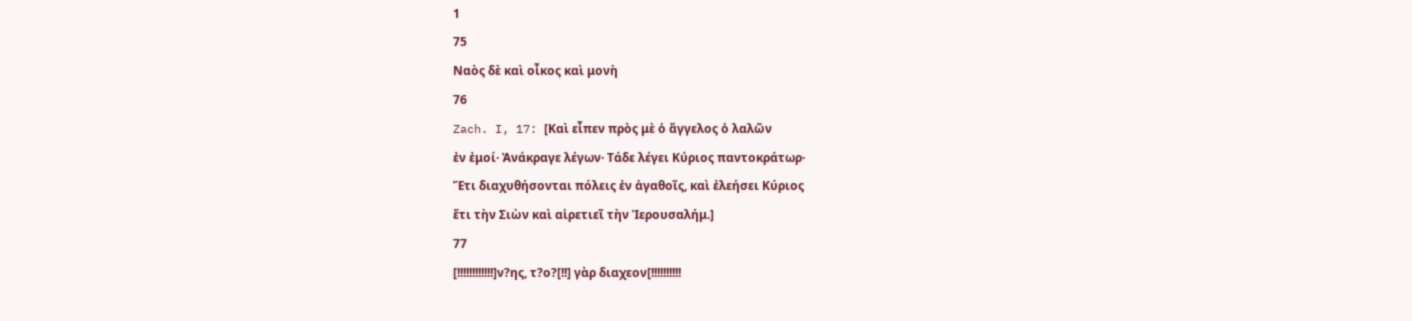1
75
Ναὸς δὲ καὶ οἶκος καὶ μονὴ
76
Zach. I, 17: [Καὶ εἶπεν πρὸς μὲ ὁ ἄγγελος ὁ λαλῶν
ἐν ἐμοί· Ἀνάκραγε λέγων· Τάδε λέγει Κύριος παντοκράτωρ·
Ἔτι διαχυθήσονται πόλεις ἐν ἀγαθοῖς, καὶ ἐλεήσει Κύριος
ἔτι τὴν Σιὼν καὶ αἱρετιεῖ τὴν Ἰερουσαλήμ.]
77
[!!!!!!!!!!!!]ν?ης, τ?ο?[!!] γὰρ διαχεον[!!!!!!!!!!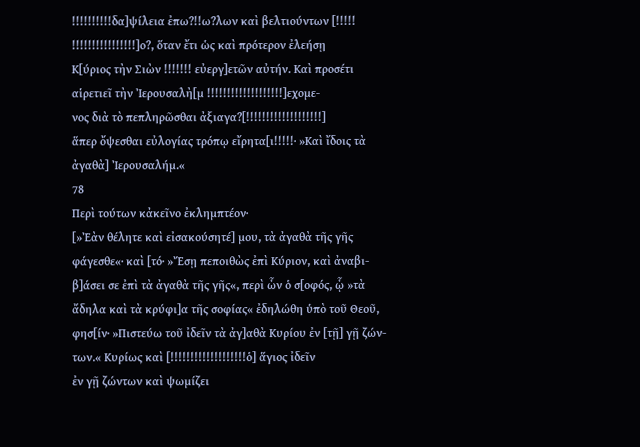!!!!!!!!!!δα]ψίλεια ἐπω?!!ω?λων καὶ βελτιούντων [!!!!!
!!!!!!!!!!!!!!!!]ο?, ὅταν ἔτι ὡς καὶ πρότερον ἐλεήσῃ
Κ[ύριος τὴν Σιὼν !!!!!!! εὐεργ]ετῶν αὐτήν. Καὶ προσέτι
αἱρετιεῖ τὴν Ἰερουσαλὴ[μ !!!!!!!!!!!!!!!!!!!]εχομε-
νος διὰ τὸ πεπληρῶσθαι ἀξιαγα?[!!!!!!!!!!!!!!!!!!!]
ἅπερ ὄψεσθαι εὐλογίας τρόπῳ εἴρητα[ι!!!!!· »Καὶ ἴδοις τὰ
ἀγαθὰ] Ἰερουσαλήμ.«
78
Περὶ τούτων κἀκεῖνο ἐκλημπτέον·
[»Ἐὰν θέλητε καὶ εἰσακούσητέ] μου, τὰ ἀγαθὰ τῆς γῆς
φάγεσθε«· καὶ [τό· »Ἔσῃ πεποιθὼς ἐπὶ Κύριον, καὶ ἀναβι-
β]άσει σε ἐπὶ τὰ ἀγαθὰ τῆς γῆς«, περὶ ὧν ὁ σ[οφός, ᾧ »τὰ
ἄδηλα καὶ τὰ κρύφι]α τῆς σοφίας« ἐδηλώθη ὑπὸ τοῦ Θεοῦ,
φησ[ίν· »Πιστεύω τοῦ ἰδεῖν τὰ ἀγ]αθὰ Κυρίου ἐν [τῇ] γῇ ζών-
των.« Κυρίως καὶ [!!!!!!!!!!!!!!!!!!!ὁ] ἅγιος ἰδεῖν
ἐν γῇ ζώντων καὶ ψωμίζει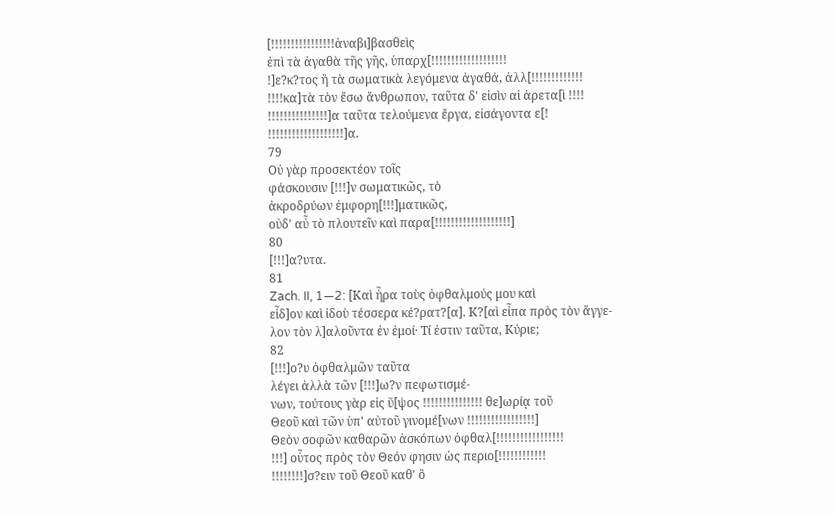[!!!!!!!!!!!!!!!!ἀναβι]βασθεὶς
ἐπὶ τὰ ἀγαθὰ τῆς γῆς, ὑπαρχ[!!!!!!!!!!!!!!!!!!!
!]ε?κ?τος ἢ τὰ σωματικὰ λεγόμενα ἀγαθά, ἀλλ[!!!!!!!!!!!!!
!!!!κα]τὰ τὸν ἔσω ἄνθρωπον, ταῦτα δ' εἰσὶν αἱ ἀρετα[ὶ !!!!
!!!!!!!!!!!!!!!]α ταῦτα τελούμενα ἔργα, εἰσάγοντα ε[!
!!!!!!!!!!!!!!!!!!!]α.
79
Οὐ γὰρ προσεκτέον τοῖς
φάσκουσιν [!!!]ν σωματικῶς, τὸ
ἀκροδρύων ἐμφορη[!!!]ματικῶς,
οὐδ' αὖ τὸ πλουτεῖν καὶ παρα[!!!!!!!!!!!!!!!!!!!]
80
[!!!]α?υτα.
81
Zach. II, 1—2: [Καὶ ἦρα τοὺς ὀφθαλμούς μου καὶ
εἶδ]ον καὶ ἰδοὺ τέσσερα κέ?ρατ?[α]. Κ?[αὶ εἶπα πρὸς τὸν ἄγγε-
λον τὸν λ]αλοῦντα ἐν ἐμοί· Τί ἐστιν ταῦτα, Κύριε;
82
[!!!]ο?υ ὀφθαλμῶν ταῦτα
λέγει ἀλλὰ τῶν [!!!]ω?ν πεφωτισμέ-
νων, τούτους γὰρ εἰς ὕ[ψος !!!!!!!!!!!!!!! θε]ωρίᾳ τοῦ
Θεοῦ καὶ τῶν ὑπ' αὐτοῦ γινομέ[νων !!!!!!!!!!!!!!!!!]
Θεὸν σοφῶν καθαρῶν ἀσκόπων ὀφθαλ[!!!!!!!!!!!!!!!!!
!!!] οὗτος πρὸς τὸν Θεόν φησιν ὡς περιο[!!!!!!!!!!!!
!!!!!!!!]σ?ειν τοῦ Θεοῦ καθ' ὃ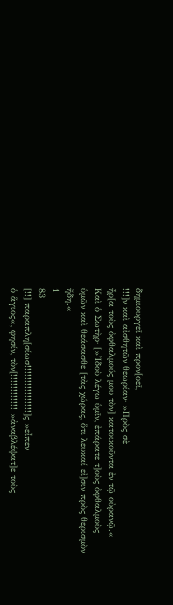δημιουργεῖ καὶ προν[οεῖ,
!!!]ν καὶ αἰσθητῶν θεωρίαν· »Πρὸς σὲ
ἦρ[α τοὺς ὀφθαλμούς μου τὸν] κατοικοῦντα ἐν τῷ οὐρανῷ.«
Καὶ ὁ Σωτὴρ· [»Ἰδοὺ λέγω ὑμῖν, ἐπάρατε τ]οὺς ὀφθαλμοὺς
ὑμῶν καὶ θεάσασθε [τὰς χώρας, ὅτι λευκαί εἰ]σιν πρὸς θερισμὸν
ἤδη.«
1
83
[!!] παραπλη[σίωσ!!!!!!!!!!!!!!!!]ς »εἶπεν
ὁ ἅγιος«, φησίν, τὸν[!!!!!!!!!!!! »ἀναβλέψατ]ε τοὺς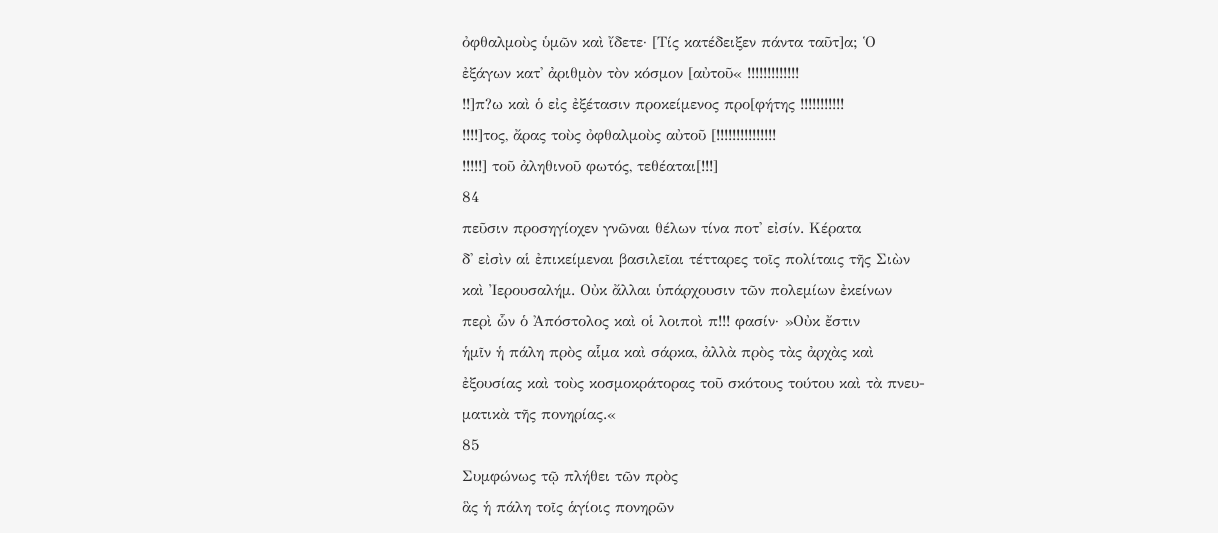ὀφθαλμοὺς ὑμῶν καὶ ἴδετε· [Τίς κατέδειξεν πάντα ταῦτ]α; Ὁ
ἐξάγων κατ' ἀριθμὸν τὸν κόσμον [αὐτοῦ« !!!!!!!!!!!!!
!!]π?ω καὶ ὁ εἰς ἐξέτασιν προκείμενος προ[φήτης !!!!!!!!!!!
!!!!]τος, ἄρας τοὺς ὀφθαλμοὺς αὐτοῦ [!!!!!!!!!!!!!!!
!!!!!] τοῦ ἀληθινοῦ φωτός, τεθέαται[!!!]
84
πεῦσιν προσηγίοχεν γνῶναι θέλων τίνα ποτ' εἰσίν. Κέρατα
δ' εἰσὶν αἱ ἐπικείμεναι βασιλεῖαι τέτταρες τοῖς πολίταις τῆς Σιὼν
καὶ Ἰερουσαλήμ. Οὐκ ἄλλαι ὑπάρχουσιν τῶν πολεμίων ἐκείνων
περὶ ὧν ὁ Ἀπόστολος καὶ οἱ λοιποὶ π!!! φασίν· »Οὐκ ἔστιν
ἡμῖν ἡ πάλη πρὸς αἷμα καὶ σάρκα, ἀλλὰ πρὸς τὰς ἀρχὰς καὶ
ἐξουσίας καὶ τοὺς κοσμοκράτορας τοῦ σκότους τούτου καὶ τὰ πνευ-
ματικὰ τῆς πονηρίας.«
85
Συμφώνως τῷ πλήθει τῶν πρὸς
ἃς ἡ πάλη τοῖς ἁγίοις πονηρῶν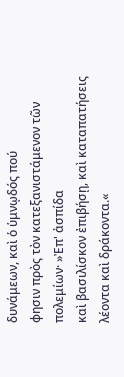δυνάμεων, καὶ ὁ ὑμνῳδός πού
φησιν πρὸς τὸν κατεξανιστάμενον τῶν πολεμίων· »Ἐπ' ἀσπίδα
καὶ βασιλίσκον ἐπιβήσῃ, καὶ καταπατήσεις λέοντα καὶ δράκοντα.«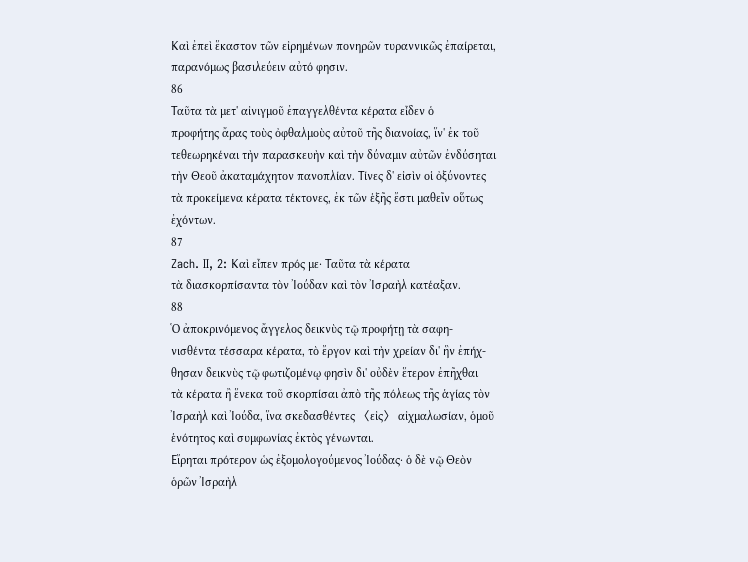Καὶ ἐπεὶ ἕκαστον τῶν εἰρημένων πονηρῶν τυραννικῶς ἐπαίρεται,
παρανόμως βασιλεύειν αὐτό φησιν.
86
Ταῦτα τὰ μετ' αἰνιγμοῦ ἐπαγγελθέντα κέρατα εἶδεν ὁ
προφήτης ἄρας τοὺς ὀφθαλμοὺς αὐτοῦ τῆς διανοίας, ἵν' ἐκ τοῦ
τεθεωρηκέναι τὴν παρασκευὴν καὶ τὴν δύναμιν αὐτῶν ἐνδύσηται
τὴν Θεοῦ ἀκαταμάχητον πανοπλίαν. Τίνες δ' εἰσὶν οἱ ὀξύνοντες
τὰ προκείμενα κέρατα τέκτονες, ἐκ τῶν ἑξῆς ἔστι μαθεῖν οὕτως
ἐχόντων.
87
Zach. II, 2: Καὶ εἶπεν πρός με· Ταῦτα τὰ κέρατα
τὰ διασκορπίσαντα τὸν Ἰούδαν καὶ τὸν Ἰσραὴλ κατέαξαν.
88
Ὁ ἀποκρινόμενος ἄγγελος δεικνὺς τῷ προφήτῃ τὰ σαφη-
νισθέντα τέσσαρα κέρατα, τὸ ἔργον καὶ τὴν χρείαν δι' ἣν ἐπήχ-
θησαν δεικνὺς τῷ φωτιζομένῳ φησὶν δι' οὐδὲν ἕτερον ἐπῆχθαι
τὰ κέρατα ἢ ἕνεκα τοῦ σκορπίσαι ἀπὸ τῆς πόλεως τῆς ἁγίας τὸν
Ἰσραὴλ καὶ Ἰούδα, ἵνα σκεδασθέντες 〈εἰς〉 αἰχμαλωσίαν, ὁμοῦ
ἑνότητος καὶ συμφωνίας ἐκτὸς γένωνται.
Εἴρηται πρότερον ὡς ἐξομολογούμενος Ἰούδας· ὁ δὲ νῷ Θεὸν
ὁρῶν Ἰσραὴλ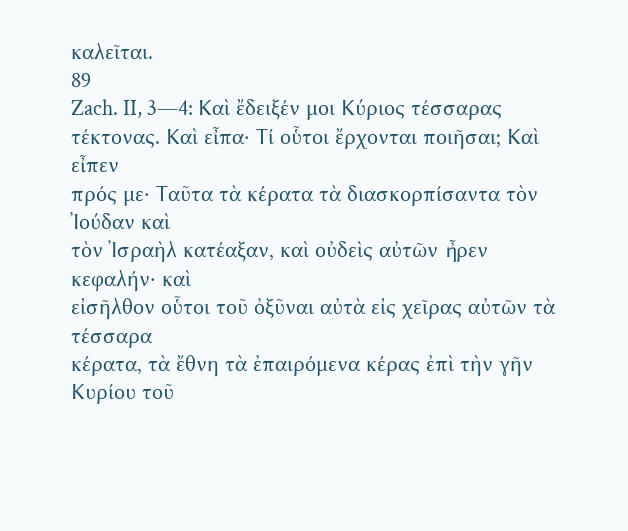καλεῖται.
89
Zach. II, 3—4: Καὶ ἔδειξέν μοι Κύριος τέσσαρας
τέκτονας. Καὶ εἶπα· Τί οὗτοι ἔρχονται ποιῆσαι; Καὶ εἶπεν
πρός με· Ταῦτα τὰ κέρατα τὰ διασκορπίσαντα τὸν Ἰούδαν καὶ
τὸν Ἰσραὴλ κατέαξαν, καὶ οὐδεὶς αὐτῶν ἦρεν κεφαλήν· καὶ
εἰσῆλθον οὗτοι τοῦ ὀξῦναι αὐτὰ εἰς χεῖρας αὐτῶν τὰ τέσσαρα
κέρατα, τὰ ἔθνη τὰ ἐπαιρόμενα κέρας ἐπὶ τὴν γῆν Κυρίου τοῦ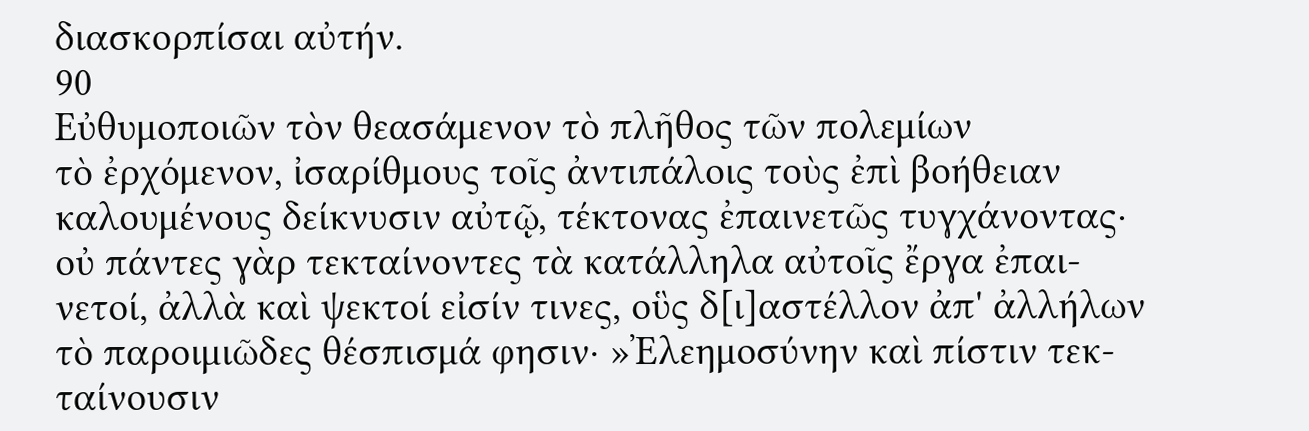διασκορπίσαι αὐτήν.
90
Εὐθυμοποιῶν τὸν θεασάμενον τὸ πλῆθος τῶν πολεμίων
τὸ ἐρχόμενον, ἰσαρίθμους τοῖς ἀντιπάλοις τοὺς ἐπὶ βοήθειαν
καλουμένους δείκνυσιν αὐτῷ, τέκτονας ἐπαινετῶς τυγχάνοντας·
οὐ πάντες γὰρ τεκταίνοντες τὰ κατάλληλα αὐτοῖς ἔργα ἐπαι-
νετοί, ἀλλὰ καὶ ψεκτοί εἰσίν τινες, οὓς δ[ι]αστέλλον ἀπ' ἀλλήλων
τὸ παροιμιῶδες θέσπισμά φησιν· »Ἐλεημοσύνην καὶ πίστιν τεκ-
ταίνουσιν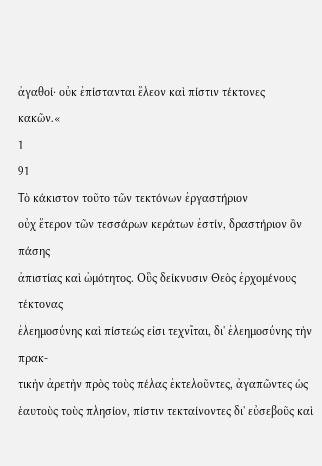ἀγαθοί· οὐκ ἐπίστανται ἔλεον καὶ πίστιν τέκτονες
κακῶν.«
1
91
Τὸ κάκιστον τοῦτο τῶν τεκτόνων ἐργαστήριον
οὐχ ἕτερον τῶν τεσσάρων κεράτων ἐστίν, δραστήριον ὂν πάσης
ἀπιστίας καὶ ὠμότητος. Οὓς δείκνυσιν Θεὸς ἐρχομένους τέκτονας
ἐλεημοσύνης καὶ πίστεώς εἰσι τεχνῖται, δι' ἐλεημοσύνης τὴν πρακ-
τικὴν ἀρετὴν πρὸς τοὺς πέλας ἐκτελοῦντες, ἀγαπῶντες ὡς
ἑαυτοὺς τοὺς πλησίον, πίστιν τεκταίνοντες δι' εὐσεβοῦς καὶ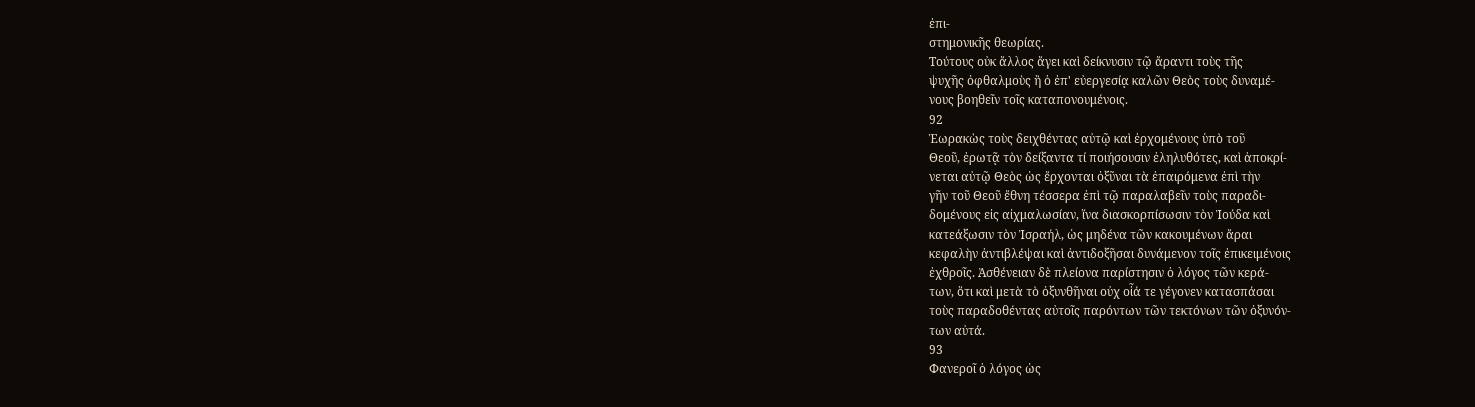ἐπι-
στημονικῆς θεωρίας.
Τούτους οὐκ ἄλλος ἄγει καὶ δείκνυσιν τῷ ἄραντι τοὺς τῆς
ψυχῆς ὀφθαλμοὺς ἢ ὁ ἐπ' εὐεργεσίᾳ καλῶν Θεὸς τοὺς δυναμέ-
νους βοηθεῖν τοῖς καταπονουμένοις.
92
Ἑωρακὼς τοὺς δειχθέντας αὐτῷ καὶ ἐρχομένους ὑπὸ τοῦ
Θεοῦ, ἐρωτᾷ τὸν δείξαντα τί ποιήσουσιν ἐληλυθότες, καὶ ἀποκρί-
νεται αὐτῷ Θεὸς ὡς ἔρχονται ὀξῦναι τὰ ἐπαιρόμενα ἐπὶ τὴν
γῆν τοῦ Θεοῦ ἔθνη τέσσερα ἐπὶ τῷ παραλαβεῖν τοὺς παραδι-
δομένους εἰς αἰχμαλωσίαν, ἵνα διασκορπίσωσιν τὸν Ἰούδα καὶ
κατεάξωσιν τὸν Ἰσραήλ, ὡς μηδένα τῶν κακουμένων ἄραι
κεφαλὴν ἀντιβλέψαι καὶ ἀντιδοξῆσαι δυνάμενον τοῖς ἐπικειμένοις
ἐχθροῖς. Ἀσθένειαν δὲ πλείονα παρίστησιν ὁ λόγος τῶν κερά-
των, ὅτι καὶ μετὰ τὸ ὀξυνθῆναι οὐχ οἷά τε γέγονεν κατασπάσαι
τοὺς παραδοθέντας αὐτοῖς παρόντων τῶν τεκτόνων τῶν ὀξυνόν-
των αὐτά.
93
Φανεροῖ ὁ λόγος ὡς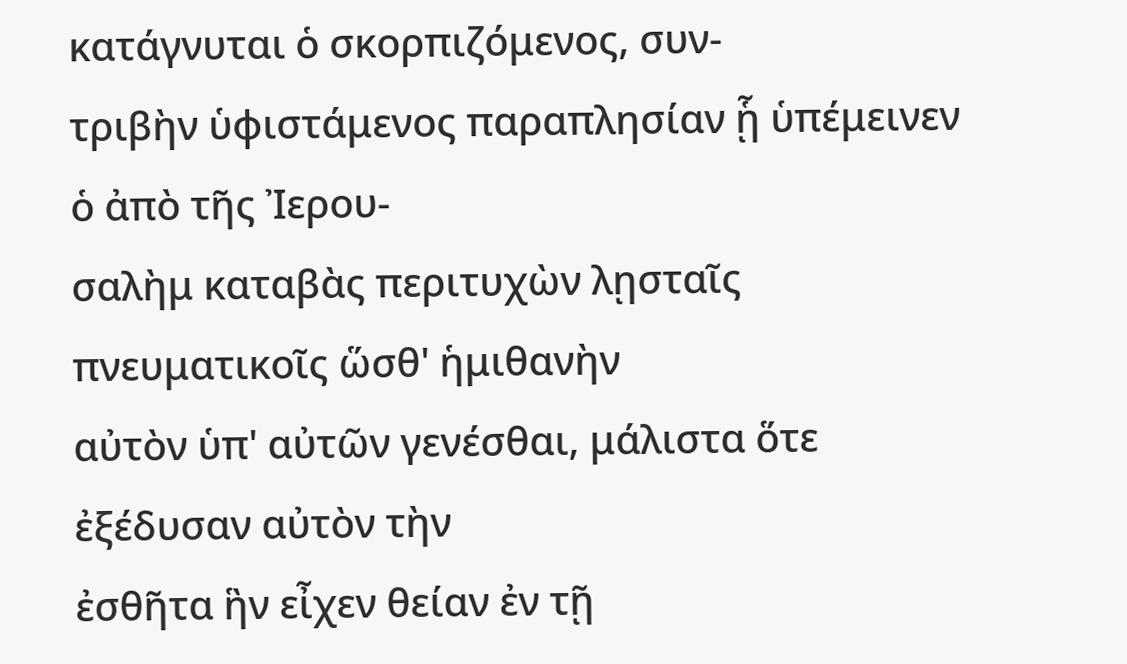κατάγνυται ὁ σκορπιζόμενος, συν-
τριβὴν ὑφιστάμενος παραπλησίαν ᾗ ὑπέμεινεν ὁ ἀπὸ τῆς Ἰερου-
σαλὴμ καταβὰς περιτυχὼν λῃσταῖς πνευματικοῖς ὥσθ' ἡμιθανὴν
αὐτὸν ὑπ' αὐτῶν γενέσθαι, μάλιστα ὅτε ἐξέδυσαν αὐτὸν τὴν
ἐσθῆτα ἣν εἶχεν θείαν ἐν τῇ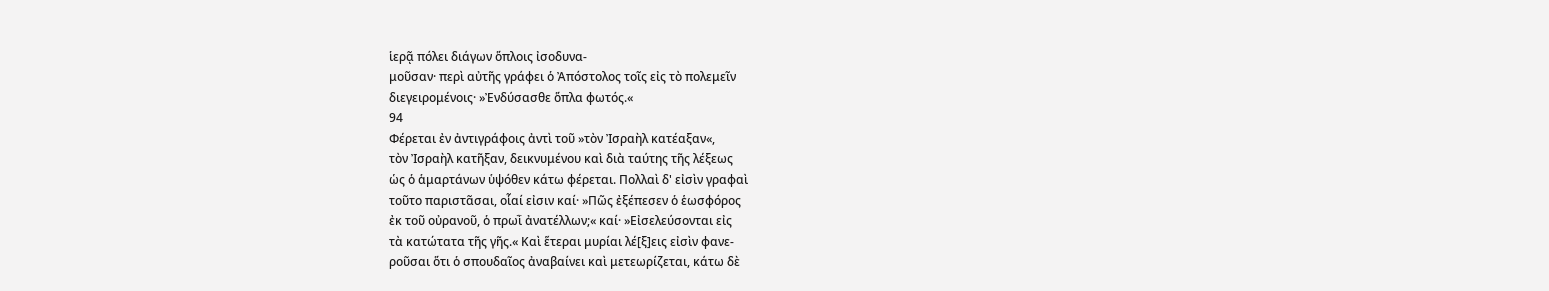ἱερᾷ πόλει διάγων ὅπλοις ἰσοδυνα-
μοῦσαν· περὶ αὐτῆς γράφει ὁ Ἀπόστολος τοῖς εἰς τὸ πολεμεῖν
διεγειρομένοις· »Ἐνδύσασθε ὅπλα φωτός.«
94
Φέρεται ἐν ἀντιγράφοις ἀντὶ τοῦ »τὸν Ἰσραὴλ κατέαξαν«,
τὸν Ἰσραὴλ κατῆξαν, δεικνυμένου καὶ διὰ ταύτης τῆς λέξεως
ὡς ὁ ἁμαρτάνων ὑψόθεν κάτω φέρεται. Πολλαὶ δ' εἰσὶν γραφαὶ
τοῦτο παριστᾶσαι, οἷαί εἰσιν καί· »Πῶς ἐξέπεσεν ὁ ἑωσφόρος
ἐκ τοῦ οὐρανοῦ, ὁ πρωῒ ἀνατέλλων;« καί· »Εἰσελεύσονται εἰς
τὰ κατώτατα τῆς γῆς.« Καὶ ἕτεραι μυρίαι λέ[ξ]εις εἰσὶν φανε-
ροῦσαι ὅτι ὁ σπουδαῖος ἀναβαίνει καὶ μετεωρίζεται, κάτω δὲ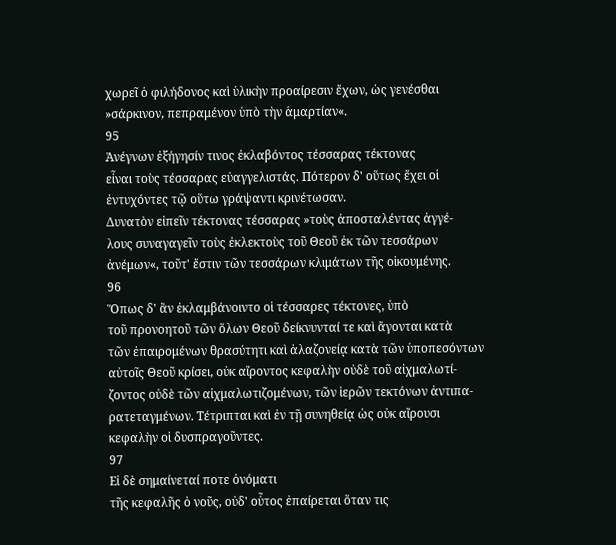χωρεῖ ὁ φιλήδονος καὶ ὑλικὴν προαίρεσιν ἔχων, ὡς γενέσθαι
»σάρκινον, πεπραμένον ὑπὸ τὴν ἁμαρτίαν«.
95
Ἀνέγνων ἐξήγησίν τινος ἐκλαβόντος τέσσαρας τέκτονας
εἶναι τοὺς τέσσαρας εὐαγγελιστάς. Πότερον δ' οὕτως ἔχει οἱ
ἐντυχόντες τῷ οὕτω γράψαντι κρινέτωσαν.
Δυνατὸν εἰπεῖν τέκτονας τέσσαρας »τοὺς ἀποσταλέντας ἀγγέ-
λους συναγαγεῖν τοὺς ἐκλεκτοὺς τοῦ Θεοῦ ἐκ τῶν τεσσάρων
ἀνέμων«, τοῦτ' ἔστιν τῶν τεσσάρων κλιμάτων τῆς οἰκουμένης.
96
Ὅπως δ' ἂν ἐκλαμβάνοιντο οἱ τέσσαρες τέκτονες, ὑπὸ
τοῦ προνοητοῦ τῶν ὅλων Θεοῦ δείκνυνταί τε καὶ ἄγονται κατὰ
τῶν ἐπαιρομένων θρασύτητι καὶ ἀλαζονείᾳ κατὰ τῶν ὑποπεσόντων
αὐτοῖς Θεοῦ κρίσει, οὐκ αἴροντος κεφαλὴν οὐδὲ τοῦ αἰχμαλωτί-
ζοντος οὐδὲ τῶν αἰχμαλωτιζομένων, τῶν ἱερῶν τεκτόνων ἀντιπα-
ρατεταγμένων. Τέτριπται καὶ ἐν τῇ συνηθείᾳ ὡς οὐκ αἴρουσι
κεφαλὴν οἱ δυσπραγοῦντες.
97
Εἰ δὲ σημαίνεταί ποτε ὀνόματι
τῆς κεφαλῆς ὁ νοῦς, οὐδ' οὗτος ἐπαίρεται ὅταν τις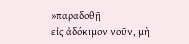»παραδοθῇ
εἰς ἀδόκιμον νοῦν, μὴ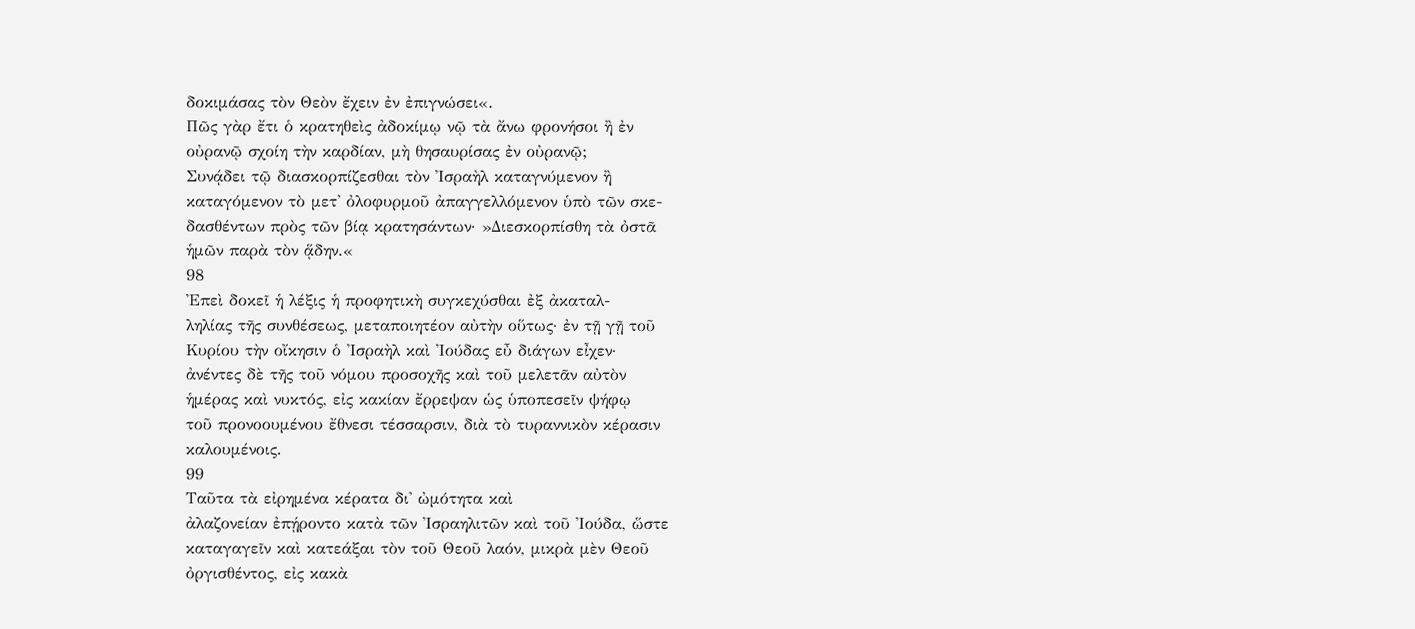δοκιμάσας τὸν Θεὸν ἔχειν ἐν ἐπιγνώσει«.
Πῶς γὰρ ἔτι ὁ κρατηθεὶς ἀδοκίμῳ νῷ τὰ ἄνω φρονήσοι ἢ ἐν
οὐρανῷ σχοίη τὴν καρδίαν, μὴ θησαυρίσας ἐν οὐρανῷ;
Συνᾴδει τῷ διασκορπίζεσθαι τὸν Ἰσραὴλ καταγνύμενον ἢ
καταγόμενον τὸ μετ' ὀλοφυρμοῦ ἀπαγγελλόμενον ὑπὸ τῶν σκε-
δασθέντων πρὸς τῶν βίᾳ κρατησάντων· »Διεσκορπίσθη τὰ ὀστᾶ
ἡμῶν παρὰ τὸν ᾅδην.«
98
Ἐπεὶ δοκεῖ ἡ λέξις ἡ προφητικὴ συγκεχύσθαι ἐξ ἀκαταλ-
ληλίας τῆς συνθέσεως, μεταποιητέον αὐτὴν οὕτως· ἐν τῇ γῇ τοῦ
Κυρίου τὴν οἴκησιν ὁ Ἰσραὴλ καὶ Ἰούδας εὖ διάγων εἶχεν·
ἀνέντες δὲ τῆς τοῦ νόμου προσοχῆς καὶ τοῦ μελετᾶν αὐτὸν
ἡμέρας καὶ νυκτός, εἰς κακίαν ἔρρεψαν ὡς ὑποπεσεῖν ψήφῳ
τοῦ προνοουμένου ἔθνεσι τέσσαρσιν, διὰ τὸ τυραννικὸν κέρασιν
καλουμένοις.
99
Ταῦτα τὰ εἰρημένα κέρατα δι' ὠμότητα καὶ
ἀλαζονείαν ἐπῄροντο κατὰ τῶν Ἰσραηλιτῶν καὶ τοῦ Ἰούδα, ὥστε
καταγαγεῖν καὶ κατεάξαι τὸν τοῦ Θεοῦ λαόν, μικρὰ μὲν Θεοῦ
ὀργισθέντος, εἰς κακὰ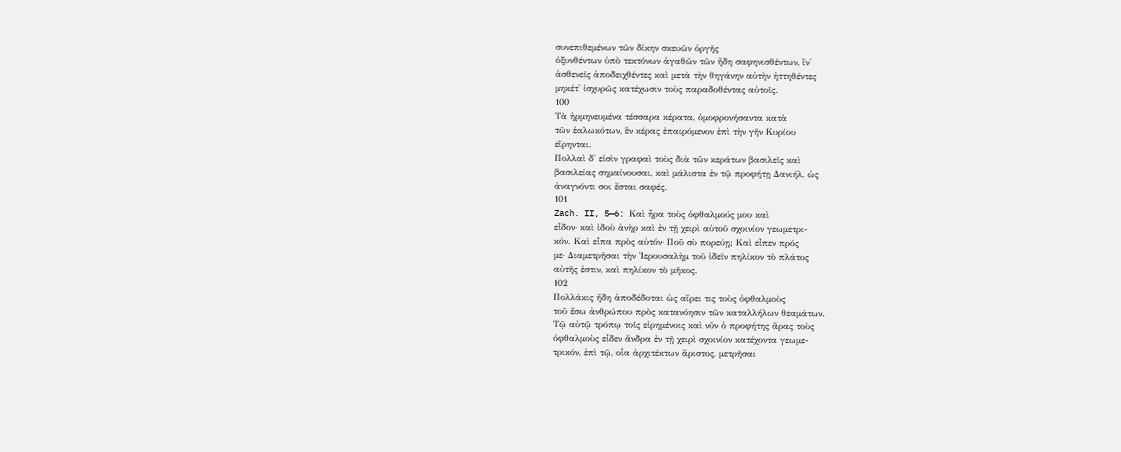συνεπιθεμένων τῶν δίκην σκευῶν ὀργῆς
ὀξυνθέντων ὑπὸ τεκτόνων ἀγαθῶν τῶν ἤδη σαφηνισθέντων, ἵν'
ἀσθενεῖς ἀποδειχθέντες καὶ μετὰ τὴν θηγάνην αὐτὴν ἡττηθέντες
μηκέτ' ἰσχυρῶς κατέχωσιν τοὺς παραδοθέντας αὐτοῖς.
100
Τὰ ἡρμηνευμένα τέσσαρα κέρατα, ὁμοφρονήσαντα κατὰ
τῶν ἑαλωκότων, ἓν κέρας ἐπαιρόμενον ἐπὶ τὴν γῆν Κυρίου
εἴρηνται.
Πολλαὶ δ' εἰσὶν γραφαὶ τοὺς διὰ τῶν κεράτων βασιλεῖς καὶ
βασιλείας σημαίνουσαι, καὶ μάλιστα ἐν τῷ προφήτῃ Δανιήλ, ὡς
ἀναγνόντι σοι ἔσται σαφές.
101
Zach. II, 5—6: Καὶ ἦρα τοὺς ὀφθαλμούς μου καὶ
εἶδον· καὶ ἰδοὺ ἀνὴρ καὶ ἐν τῇ χειρὶ αὐτοῦ σχοινίον γεωμετρι-
κόν. Καὶ εἶπα πρὸς αὐτόν· Ποῦ σὺ πορεύῃ; Καὶ εἶπεν πρός
με· Διαμετρῆσαι τὴν Ἰερουσαλὴμ τοῦ ἰδεῖν πηλίκον τὸ πλάτος
αὐτῆς ἐστιν, καὶ πηλίκον τὸ μῆκος.
102
Πολλάκις ἤδη ἀποδέδοται ὡς αἴρει τις τοὺς ὀφθαλμοὺς
τοῦ ἔσω ἀνθρώπου πρὸς κατανόησιν τῶν καταλλήλων θεαμάτων.
Τῷ αὐτῷ τρόπῳ τοῖς εἰρημένοις καὶ νῦν ὁ προφήτης ἄρας τοὺς
ὀφθαλμοὺς εἶδεν ἄνδρα ἐν τῇ χειρὶ σχοινίον κατέχοντα γεωμε-
τρικόν, ἐπὶ τῷ, οἷα ἀρχιτέκτων ἄριστος, μετρῆσαι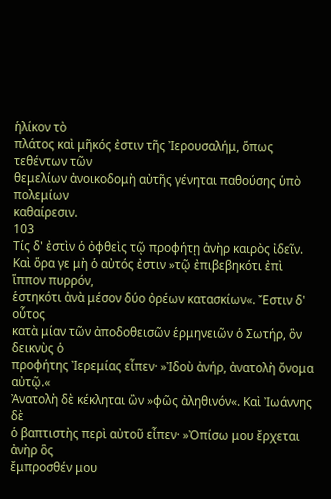ἡλίκον τὸ
πλάτος καὶ μῆκός ἐστιν τῆς Ἰερουσαλήμ, ὅπως τεθέντων τῶν
θεμελίων ἀνοικοδομὴ αὐτῆς γένηται παθούσης ὑπὸ πολεμίων
καθαίρεσιν.
103
Τίς δ' ἐστὶν ὁ ὀφθεὶς τῷ προφήτῃ ἀνὴρ καιρὸς ἰδεῖν.
Καὶ ὅρα γε μὴ ὁ αὐτός ἐστιν »τῷ ἐπιβεβηκότι ἐπὶ ἵππον πυρρόν,
ἑστηκότι ἀνὰ μέσον δύο ὀρέων κατασκίων«. Ἔστιν δ' οὗτος
κατὰ μίαν τῶν ἀποδοθεισῶν ἑρμηνειῶν ὁ Σωτήρ, ὃν δεικνὺς ὁ
προφήτης Ἰερεμίας εἶπεν· »Ἰδοὺ ἀνήρ, ἀνατολὴ ὄνομα αὐτῷ.«
Ἀνατολὴ δὲ κέκληται ὢν »φῶς ἀληθινόν«. Καὶ Ἰωάννης δὲ
ὁ βαπτιστὴς περὶ αὐτοῦ εἶπεν· »Ὀπίσω μου ἔρχεται ἀνὴρ ὃς
ἔμπροσθέν μου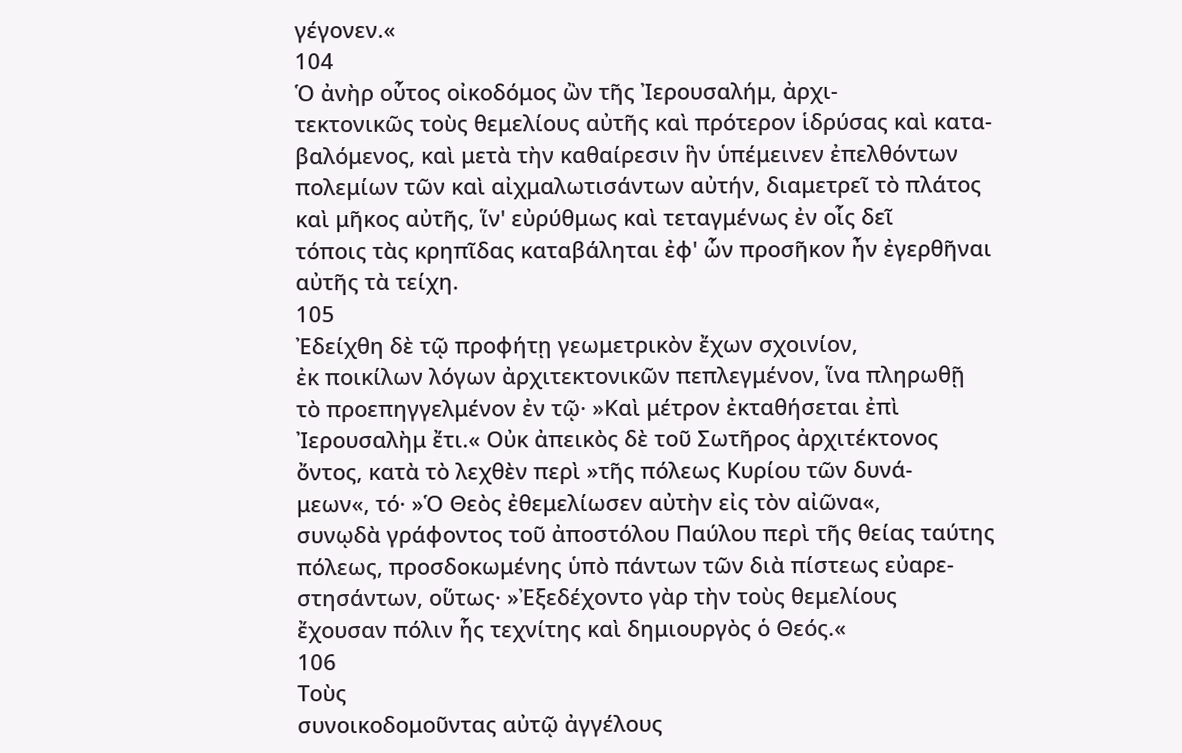γέγονεν.«
104
Ὁ ἀνὴρ οὗτος οἰκοδόμος ὢν τῆς Ἰερουσαλήμ, ἀρχι-
τεκτονικῶς τοὺς θεμελίους αὐτῆς καὶ πρότερον ἱδρύσας καὶ κατα-
βαλόμενος, καὶ μετὰ τὴν καθαίρεσιν ἣν ὑπέμεινεν ἐπελθόντων
πολεμίων τῶν καὶ αἰχμαλωτισάντων αὐτήν, διαμετρεῖ τὸ πλάτος
καὶ μῆκος αὐτῆς, ἵν' εὐρύθμως καὶ τεταγμένως ἐν οἷς δεῖ
τόποις τὰς κρηπῖδας καταβάληται ἐφ' ὧν προσῆκον ἦν ἐγερθῆναι
αὐτῆς τὰ τείχη.
105
Ἐδείχθη δὲ τῷ προφήτῃ γεωμετρικὸν ἔχων σχοινίον,
ἐκ ποικίλων λόγων ἀρχιτεκτονικῶν πεπλεγμένον, ἵνα πληρωθῇ
τὸ προεπηγγελμένον ἐν τῷ· »Καὶ μέτρον ἐκταθήσεται ἐπὶ
Ἰερουσαλὴμ ἔτι.« Οὐκ ἀπεικὸς δὲ τοῦ Σωτῆρος ἀρχιτέκτονος
ὄντος, κατὰ τὸ λεχθὲν περὶ »τῆς πόλεως Κυρίου τῶν δυνά-
μεων«, τό· »Ὁ Θεὸς ἐθεμελίωσεν αὐτὴν εἰς τὸν αἰῶνα«,
συνῳδὰ γράφοντος τοῦ ἀποστόλου Παύλου περὶ τῆς θείας ταύτης
πόλεως, προσδοκωμένης ὑπὸ πάντων τῶν διὰ πίστεως εὐαρε-
στησάντων, οὕτως· »Ἐξεδέχοντο γὰρ τὴν τοὺς θεμελίους
ἔχουσαν πόλιν ἧς τεχνίτης καὶ δημιουργὸς ὁ Θεός.«
106
Τοὺς
συνοικοδομοῦντας αὐτῷ ἀγγέλους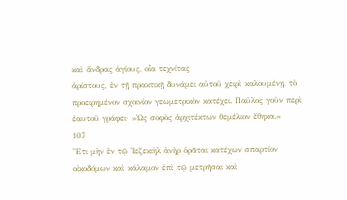καὶ ἄνδρας ἁγίους, οἷα τεχνίτας
ἀρίστους, ἐν τῇ πρακτικῇ δυνάμει αὐτοῦ χειρὶ καλουμένῃ, τὸ
προειρημένον σχοινίον γεωμετρικὸν κατέχει. Παῦλος γοῦν περὶ
ἑαυτοῦ γράφει· »Ὡς σοφὸς ἀρχιτέκτων θεμέλιον ἔθηκα.«
107
Ἔτι μὴν ἐν τῷ Ἰεζεκιὴλ ἀνὴρ ὁρᾶται κατέχων σπαρτίον
οἰκοδόμων καὶ κάλαμον ἐπὶ τῷ μετρῆσαι καὶ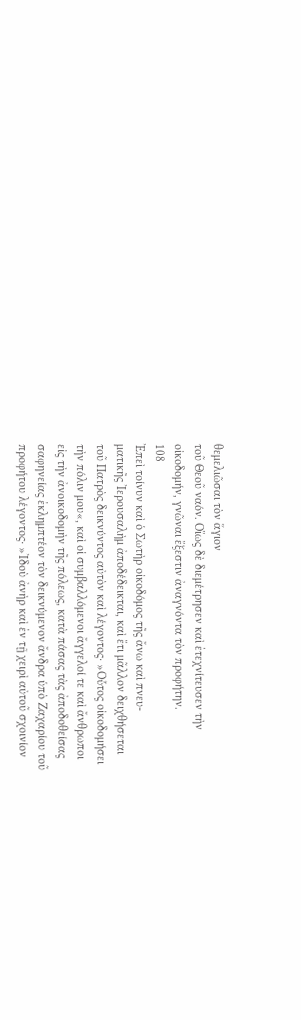θεμελιῶσαι τὸν ἅγιον
τοῦ Θεοῦ ναόν. Οἵως δὲ διεμέτρησεν καὶ ἐτεχνίτευσεν τὴν
οἰκοδομήν, γνῶναι ἔξεστιν ἀναγνόντα τὸν προφήτην.
108
Ἐπεὶ τοίνυν καὶ ὁ Σωτὴρ οἰκοδόμος τῆς ἄνω καὶ πνευ-
ματικῆς Ἰερουσαλὴμ ἀποδέδεικται, καὶ ἔτι μᾶλλον δειχθήσεται
τοῦ Πατρὸς δεικνύντος αὐτὸν καὶ λέγοντος· »Οὗτος οἰκοδομήσει
τὴν πόλιν μου«, καὶ οἱ συμβαλλόμενοι ἄγγελοί τε καὶ ἄνθρωποι
εἰς τὴν ἀνοικοδομὴν τῆς πόλεως, κατὰ πάσας τὰς ἀποδοθείσας
σαφηνείας ἐκλημπτέον τὸν δεικνύμενον ἄνδρα ὑπὸ Ζαχαρίου τοῦ
προφήτου λέγοντος· »Ἰδοὺ ἀνὴρ καὶ ἐν τῇ χειρὶ αὐτοῦ σχοινίον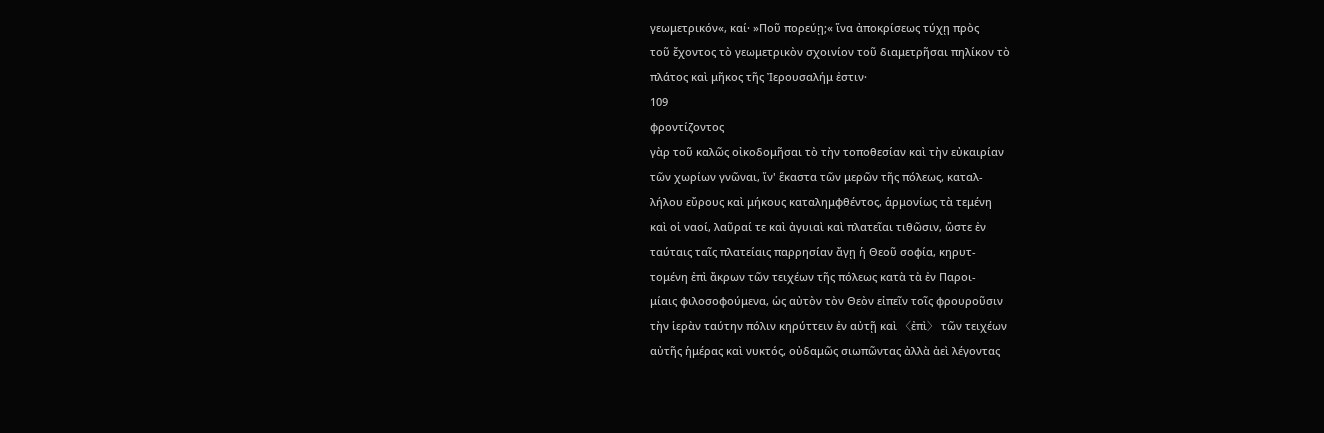γεωμετρικόν«, καί· »Ποῦ πορεύῃ;« ἵνα ἀποκρίσεως τύχῃ πρὸς
τοῦ ἔχοντος τὸ γεωμετρικὸν σχοινίον τοῦ διαμετρῆσαι πηλίκον τὸ
πλάτος καὶ μῆκος τῆς Ἰερουσαλήμ ἐστιν·
109
φροντίζοντος
γὰρ τοῦ καλῶς οἰκοδομῆσαι τὸ τὴν τοποθεσίαν καὶ τὴν εὐκαιρίαν
τῶν χωρίων γνῶναι, ἵν' ἕκαστα τῶν μερῶν τῆς πόλεως, καταλ-
λήλου εὔρους καὶ μήκους καταλημφθέντος, ἁρμονίως τὰ τεμένη
καὶ οἱ ναοί, λαῦραί τε καὶ ἀγυιαὶ καὶ πλατεῖαι τιθῶσιν, ὥστε ἐν
ταύταις ταῖς πλατείαις παρρησίαν ἄγῃ ἡ Θεοῦ σοφία, κηρυτ-
τομένη ἐπὶ ἄκρων τῶν τειχέων τῆς πόλεως κατὰ τὰ ἐν Παροι-
μίαις φιλοσοφούμενα, ὡς αὐτὸν τὸν Θεὸν εἰπεῖν τοῖς φρουροῦσιν
τὴν ἱερὰν ταύτην πόλιν κηρύττειν ἐν αὐτῇ καὶ 〈ἐπὶ〉 τῶν τειχέων
αὐτῆς ἡμέρας καὶ νυκτός, οὐδαμῶς σιωπῶντας ἀλλὰ ἀεὶ λέγοντας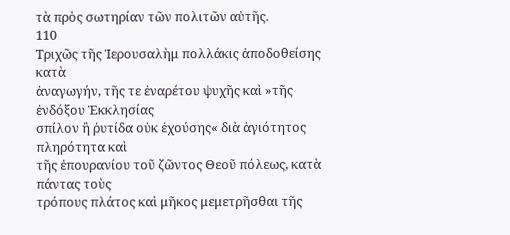τὰ πρὸς σωτηρίαν τῶν πολιτῶν αὐτῆς.
110
Τριχῶς τῆς Ἰερουσαλὴμ πολλάκις ἀποδοθείσης κατὰ
ἀναγωγήν, τῆς τε ἐναρέτου ψυχῆς καὶ »τῆς ἐνδόξου Ἐκκλησίας
σπίλον ἢ ῥυτίδα οὐκ ἐχούσης« διὰ ἁγιότητος πληρότητα καὶ
τῆς ἐπουρανίου τοῦ ζῶντος Θεοῦ πόλεως, κατὰ πάντας τοὺς
τρόπους πλάτος καὶ μῆκος μεμετρῆσθαι τῆς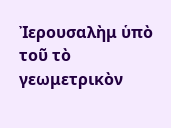Ἰερουσαλὴμ ὑπὸ
τοῦ τὸ γεωμετρικὸν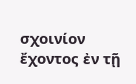σχοινίον ἔχοντος ἐν τῇ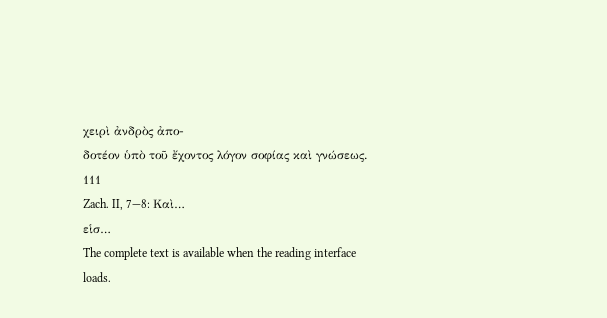χειρὶ ἀνδρὸς ἀπο-
δοτέον ὑπὸ τοῦ ἔχοντος λόγον σοφίας καὶ γνώσεως.
111
Zach. II, 7—8: Καὶ…
εἱσ…
The complete text is available when the reading interface loads.